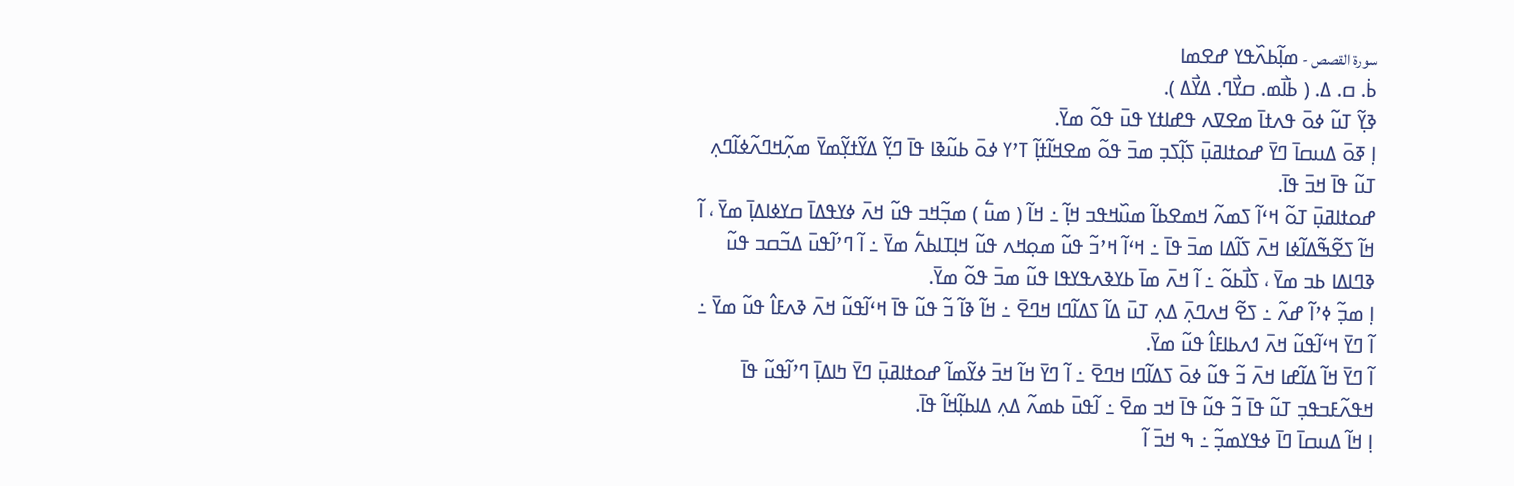سورة القصص - ߘߊ߲߬ߕߍ߰ߟߌ ߝߐߘߊ
ߕ߭. ߛ. ߡ. ( ߕ߭ߊ߯ߘ. ߛߌ߯ߣ. ߡߌ߯ߡ ).
ߢߌ߲߬ ߠߎ߬ ߦߋ߫ ߟߍߙߊ߫ ߘߐߜߍ ߟߝߊߙߌ ߟߎ߫ ߟߋ߬ ߘߌ߫.
ߊ߲ ߧߋ߫ ߡߎߛߊ߫ ߣߌ߫ ߝߋߙߊߥߎ߲߫ ߖߊ߲߬ߖߏ߲ ߘߏ߫ ߟߋ߬ ߘߐߞߊ߬ߙߊ߲߬ ߠߴߌ ߦߋ߫ ߕߎ߬ߢߊ ߟߊ߫ ߣߌ߲߬ ߡߌ߬ߙߌ߲߬ߘߌ߫ ߘߍ߲߬ߞߣߍ߬ߦߊ߬ߣߍ߲ ߠߎ߬ ߟߊ߫ ߞߏ߫ ߟߊ߫.
ߝߋߙߊߥߎ߲߫ ߠߋ߬ ߞߵߊ߬ ߖߘߍ߬ ߞߘߐߕߊ߬ ߘߎ߰ߞߟߏ ߞߊ߲߬ ߸ ߞߊ߬ ( ߘߎ߱ ) ߘߏ߲߬ߞߏ ߟߎ߬ ߞߍ߫ ߦߌߟߡߊ߫ ߛߌߦߊߡߊ߲߫ ߘߌ߫ ، ߊ߬ ߞߊ߬ ߖߐ߬ߒ߬ߡߊ߬ߦߊ ߞߍ߫ ߖߊ߬ߡߊ ߘߏ߫ ߟߊ߫ ߸ ߞߵߊ߬ ߞߴߏ߬ ߟߎ߬ ߘߋ߲ߞߍ ߟߎ߬ ߞߊ߲ߠߊߕߍ߱ ߘߌ߫ ߸ ߊ߬ ߣߴߊ߬ߟߎ߫ ߡߏ߬ߛߏ ߟߎ߬ ߢߣߊߡߊ ߕߏ ߘߌ߫ ، ߖߊ߯ߕߋ߬ ߸ ߊ߬ ߞߍ߫ ߘߊ߫ ߕߌߢߍߟߌߟߊ ߟߎ߬ ߘߏ߫ ߟߋ߬ ߘߌ߫.
ߊ߲ ߘߏ߲߬ ߦߴߊ߬ ߝߍ߬ ߸ ߖߐ߬ ߞߍߣߍ߲߫ ߡߍ߲ ߠߎ߫ ߡߊ߬ ߖߡߊ߬ߣߊ ߞߣߐ߫ ߸ ߞߊ߬ ߢߊ߬ ߏ߬ ߟߎ߬ ߟߊ߫ ߞߵߊ߬ߟߎ߬ ߞߍ߫ ߢߍߓߊ߮ ߟߎ߬ ߘߌ߫ ߸ ߊ߬ ߣߌ߫ ߞߵߊ߬ߟߎ߬ ߞߍ߫ ߗߍߕߊߓߊ߮ ߟߎ߬ ߘߌ߫.
ߊ߬ ߣߌ߫ ߞߊ߬ ߡߊ߬ߝߊ ߞߍ߫ ߏ߬ ߟߎ߬ ߦߋ߫ ߖߡߊ߬ߣߊ ߞߣߐ߫ ߸ ߊ߬ ߣߌ߫ ߞߊ߬ ߞߏ߫ ߦߌ߬ߘߊ߬ ߝߋߙߊߥߎ߲߫ ߣߌ߫ ߤߊߡߊ߲߫ ߣߴߊ߬ߟߎ߬ ߟߊ߫ ߞߟߍ߬ߓߏߟߏ߲ ߠߎ߬ ߟߊ߫ ߏ߬ ߟߎ߬ ߟߊ߫ ߞߏ ߘߐ߫ ߸ ߊ߬ߟߎ߫ ߕߘߍ߬ ߡߍ߲ ߡߊߕߊ߲߬ߞߊ߬ ߟߊ߫.
ߊ߲ ߞߊ߬ ߡߎߛߊ߫ ߣߊ߫ ߦߟߌߘߏ߲߬ ߸ ߒ ߞߏ߫ ߊ߬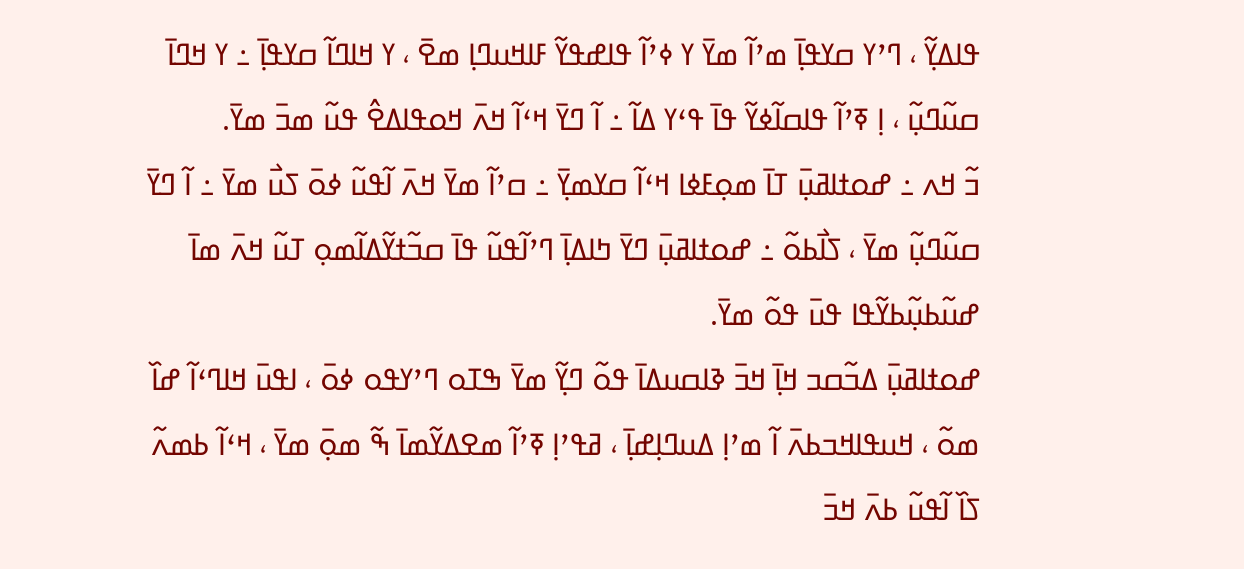ߟߊߡߌ߲߬ ، ߣߴߌ ߛߌߟߊ߲߫ ߘߴߊ߬ ߘߌ߫ ߌ ߦߴߊ߬ ߟߊߝߟߌ߬ ߓߊߞߎߣߊ߲ ߘߐ߫ ، ߌ ߞߊߣߊ߬ ߛߌߟߊ߲߫ ߸ ߌ ߞߣߊ߫ ߛߎ߬ߣߎ߲߬ ، ߊ߲ ߧߴߊ߬ ߟߊߛߊ߬ߦߌ߬ ߟߊ߫ ߟߵߌ ߡߊ߬ ߸ ߊ߬ ߣߌ߫ ߞߵߊ߬ ߞߍ߫ ߞߋߟߊߡߐ߮ ߟߎ߬ ߘߏ߫ ߘߌ߫.
ߏ߬ ߞߍ ߸ ߝߋߙߊߥߎ߲߫ ߠߊ߫ ߘߋ߲ߓߦߊ ߞߵߊ߬ ߛߌߘߌ߲߫ ߸ ߛߴߊ߬ ߘߌ߫ ߞߍ߫ ߊ߬ߟߎ߬ ߦߋ߫ ߖߎ߯ ߘߌ߫ ߸ ߊ߬ ߣߌ߫ ߛߎ߬ߣߎ߲߬ ߘߌ߫ ، ߖߊ߯ߕߋ߬ ߸ ߝߋߙߊߥߎ߲߫ ߣߌ߫ ߤߊߡߊ߲߫ ߣߴߊ߬ߟߎ߬ ߟߊ߫ ߛߏ߬ߙߌ߬ߡߊ߬ߘߋ߲ ߠߎ߬ ߞߍ߫ ߘߊ߫ ߝߎ߬ߕߎ߲߬ߕߌ߬ߟߊ ߟߎ߫ ߟߋ߬ ߘߌ߫.
ߝߋߙߊߥߎ߲߫ ߡߏ߬ߛߏ ߞߊ߲߫ ߞߏ߫ ߢߊߛߎߡߊ߫ ߟߋ߬ ߣߌ߲߬ ߘߌ߫ ߒߠߋ ߣߴߌߟߋ ߦߋ߫ ، ߊߟߎ߫ ߞߊߣߵߊ߬ ߝߊ߰ ߘߋ߬ ، ߞߎߟߊߞߏߕߍ߫ ߊ߬ ߘߴߊ߲ ߡߎߣߊ߲ߝߊ߲߫ ، ߥߟߴߊ߲ ߧߴߊ߬ ߘߐߡߌ߬ߘߊ߫ ߒ߬ ߘߋ߲߫ ߘߌ߫ ، ߞߵߊ߬ ߕߘߍ߬ ߖߊ߰ ߊ߬ߟߎ߬ ߕߍ߫ ߞߏ߫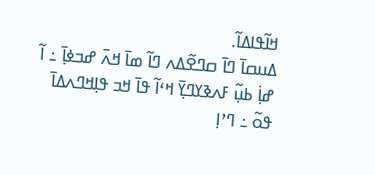ߞߊ߬ߟߊߡߊ߬.
ߡߎߛߊ߫ ߣߊ߫ ߛߣߐ߬ߡߍ ߣߊ߬ ߘߊ߫ ߞߍ߫ ߝߏߦߊ߲߫ ߸ ߊ߬ ߝߊ߲߭ ߕߎ߲߬ ߓߍߢߌߣߌ߲߫ ߞߵߊ߬ ߟߊ߫ ߞߏ ߟߊ߲ߞߣߍߡߊ߫ ߟߋ߬ ߸ ߣߴߊ߲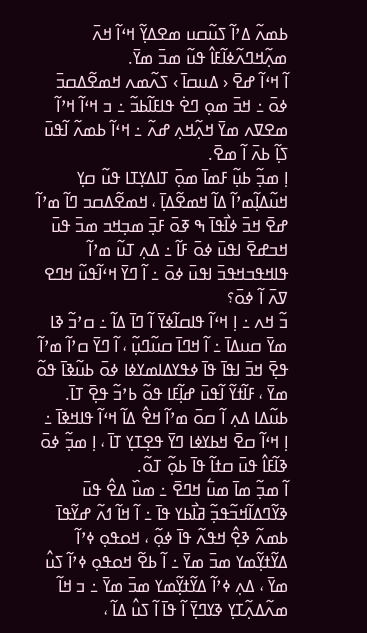ߕߘߍ߬ ߡߴߊ߬ ߖߎ߬ߛߎ ߘߐߡߌ߲߬ ߞߵߊ߬ ߞߍ߫ ߘߍ߲߬ߞߣߍ߬ߦߊ߬ߓߊ߮ ߟߎ߬ ߘߏ߫ ߘߌ߫.
ߊ߬ ߞߵߊ߬ ߝߐ߫ ‹ ߡߎߛߊ߫ › ߖߍ߬ߘߍ ߞߘߐ߬ߡߛߏ߫ ߦߋ߫ ߸ ߞߏ߫ ߘߋ߲ ߣߐ߭ ߟߊߓߊ߬ߕߏ߬ ߸ ߏ ߞߵߊ߬ ߞߴߊ߬ ߘߐߜߍ ߘߌ߫ ߞߍ߲߬ߞߍ߲ ߝߍ߬ ߸ ߞߵߊ߬ ߕߘߍ߬ ߊ߬ߟߎ߫ ߖߊ߲߬ ߕߍ߫ ߊ߬ ߘߐ߫.
ߊ߲ ߘߏ߲߬ ߕߎ߲߬ ߓߘߊ߫ ߘߋ߲߫ ߠߊߡߌ߲ߠߊ ߟߎ߬ ߛߌ߲ ߞߎ߬ߡߊ߲߬ߘߴߊ߬ ߡߊ߬ ߞߘߐ߬ߡߊ߲߫ ، ߞߘߐ߬ߡߛߏ ߣߊ߬ ߘߴߊ߬ ߝߐ߫ ߞߏ߫ ߦߊ߯ߟߊ߫ ߒ ߧߋ߫ ߓߏ߲߫ ߘߏ߲ߞߏ ߘߏ߫ ߟߎ߫ ߞߏߝߐ߫ ߊߟߎ߫ ߦߋ߫ ߓߊ߬ ߸ ߡߍ߲ ߠߎ߬ ߘߴߊ߬ ߟߊߞߟߏߞߟߏ߫ ߊߟߎ߫ ߦߋ߫ ߸ ߊ߬ ߣߌ߫ ߞߵߊ߬ߟߎ߬ ߞߣߐ ߜߍ߫ ߊ߬ ߦߋ߫؟
ߏ߬ ߞߍ ߸ ߊ߲ ߞߵߊ߬ ߟߊߛߊ߬ߦߌ߫ ߊ߬ ߣߊ߫ ߡߊ߬ ߸ ߛߴߏ߬ ߢߊ ߘߌ߫ ߛߎߡߊ߫ ߸ ߊ߬ ߞߣߊ߫ ߛߎ߬ߣߎ߲߬ ، ߊ߬ ߣߌ߫ ߛߴߊ߬ ߘߴߊ߬ ߟߐ߲߫ ߞߏ߫ ߊߟߊ߫ ߟߊ߫ ߦߟߌߡߊߘߌߦߊ ߦߋ߫ ߕߎ߬ߢߊ߫ ߟߋ߬ ߘߌ߫ ، ߓߊ߬ߙߌ߬ ߊ߬ߟߎ߫ ߝߊ߲߬ߓߊ ߟߋ߬ ߕߴߏ߬ ߟߐ߲߫ ߠߊ߫.
ߕߎ߬ߡߊ ߡߍ߲ ߊ߬ ߛߋ߫ ߘߴߊ߬ ߞߐ߮ ߡߊ߬ ߞߵߊ߬ ߟߊߞߢߊ߫ ߸ ߊ߲ ߞߵߊ߬ ߛߐ߫ ߞߕߌߦߊ ߣߌ߫ ߟߐ߲ߠߌ߲ ߠߊ߫ ، ߊ߲ ߘߏ߲߬ ߦߋ߫ ߢߊ߬ߓߊ߮ ߟߎ߫ ߛߙߊ߬ ߟߊ߫ ߕߋ߲߬ ߠߋ߬.
ߊ߬ ߘߏ߲߬ ߘߊ߫ ߘߎ߱ ߞߣߐ߫ ߸ ߘߎ߰ ߡߐ߮ ߟߎ߫ ߢߌ߬ߣߡߊ߬ߞߏ߬ߟߏ߲߬ ߥߊ߯ߕߌ ߟߊ߫ ߸ ߊ߬ ߞߊ߬ ߗߍ߬ ߝߌ߬ߟߊ߫ ߕߘߍ߬ ߢߐ߲߮ ߞߟߍ߬ ߟߊ߫ ߦߋ߲߬ ، ߞߋߟߋ߲ ߦߴߊ߬ ߡߌ߬ߙߌ߲߬ߘߌ ߘߏ߫ ߘߌ߫ ߸ ߊ߬ ߕߐ߬ ߞߋߟߋ߲ ߦߴߊ߬ ߖߎ߮ ߘߌ߫ ، ߡߍ߲ ߦߴߊ߬ ߡߌ߬ߙߌ߲߬ߘߌ ߘߏ߫ ߘߌ߫ ߸ ߏ ߞߊ߬ ߘߍ߬ߡߍ߲߬ߠߌ߲ ߢߌߣߌ߲߫ ߊ߬ ߟߊ߫ ߊ߬ ߖߎ߮ ߡߊ߬ ،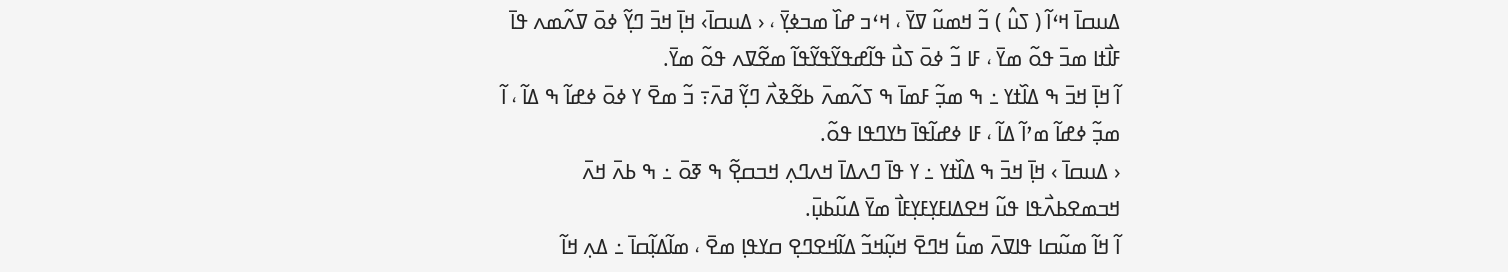ߡߎߛߊ߫ ߞߵߊ߬ ( ߖߎ߮ ) ߏ߬ ߞߘߎ߬ ߜߌ߫ ، ߞߵߏ ߝߊ߰ ߘߏߦߌ߲߫ ، ‹ ߡߎߛߊ߫› ߞߊ߲߫ ߞߏ߫ ߣߌ߲߬ ߦߋ߫ ߜߍ߬ߘߍ ߟߊ߫ ߓߊ߯ߙߊ ߘߏ߫ ߟߋ߬ ߘߌ߫ ، ߓߊ ߏ߬ ߦߋ߫ ߖߎ߯ ߟߊ߬ߝߟߌ߬ߟߌ߬ߟߊ߬ ߘߐ߬ߜߍ ߟߋ߬ ߘߌ߫.
ߊ߬ ߞߊ߲߫ ߞߏ߫ ߒ ߡߊ߰ߙߌ ߸ ߒ ߘߏ߲߬ ߓߘߊ߫ ߒ ߖߍ߬ߘߍ߫ ߕߐ߬ߢߍ߯ ߣߌ߲߬ ߥߍ߫߹ ߏ߬ ߘߐ߫ ߌ ߦߋ߫ ߦߝߊ߬ ߒ ߡߊ߬ ، ߊ߬ ߘߏ߲߬ ߦߝߊ߬ ߘߴߊ߬ ߡߊ߬ ، ߓߊ ߦߝߊ߬ߟߊ߫ ߤߌߣߟߊ ߟߋ߬.
‹ ߡߎߛߊ߫ › ߞߊ߲߫ ߞߏ߫ ߒ ߡߊ߰ߙߌ ߸ ߌ ߟߊ߫ ߣߍߡߊ߫ ߞߍߣߍ߲ ߞߏߛߐ߲߬ ߒ ߧߋ߫ ߸ ߒ ߕߍ߫ ߞߍ߫ ߞߏߘߐߕߍ߯ߟߊ ߟߎ߬ ߞߐߡߊߓߌ߲ߓߌ߲ߓߊ߯ ߘߌ߫ ߡߎ߬ߕߎ߲߫.
ߊ߬ ߞߊ߬ ߘߎ߬ߛߊ ߟߊߜߍ߫ ߘߎ߱ ߞߣߐ߫ ߞߎ߲߬ߞߏ߬ ߡߊ߬ߞߐߣߐ߲ ߛߌߟߊ߲ ߘߐ߫ ، ߘߊ߬ߡߊ߲߬ߛߊ߫ ߸ ߡߍ߲ ߞߊ߬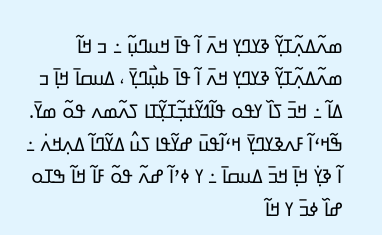ߘߍ߬ߡߍ߲߬ߠߌ߲߬ ߢߌߣߌ߲ ߞߍ߫ ߊ߬ ߟߊ߫ ߞߎߣߎ߲߬ ߸ ߏ ߞߊ߬ ߘߍ߬ߡߍ߲߬ߠߌ߲߬ ߢߌߣߌ߲ ߞߍ߫ ߊ߬ ߟߊ߫ ߕߎ߲߯ߣߌ߲߫ ، ߡߎߛߊ߫ ߞߊ߲߫ ߏ ߡߊ߬ ߸ ߞߏ߫ ߖߊ߰ ߌߟߋ ߟߊ߬ߗߌ߬ߙߏ߲߬ߠߌ߲߬ߠߊ ߖߍ߬ߘߍ ߟߋ߬ ߘߌ߫.
ߒ߬ߞߵߊ߬ ߓߍߢߌߣߌ߲߫ ߞߵߊ߬ߟߎ߫ ߝߌ߬ߟߊ ߖߎ߮ ߡߌ߬ߣߊ߬ ߡߍ߲ߞߍ߭ ߸ ߊ߬ ߢߌ߲߭ ߞߊ߲߫ ߞߏ߫ ߡߎߛߊ߫ ߸ ߌ ߦߴߊ߬ ߝߍ߬ ߟߋ߬ ߓߊ߬ ߞߊ߬ ߒߠߋ ߝߊ߰ ߦߏ߫ ߌ ߞߊ߬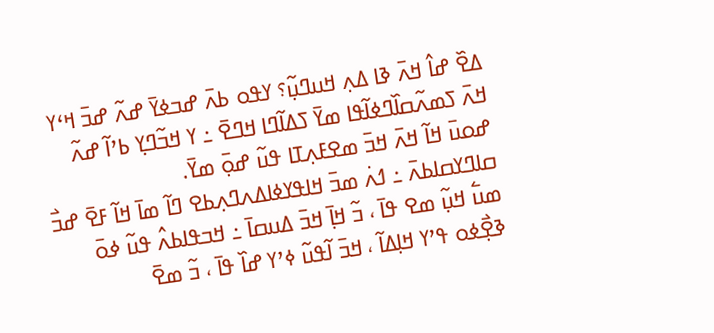ߡߐ߰ ߝߊ߮ ߞߍ߫ ߢߊ ߡߍ߲ ߞߎߣߎ߲߬؟ ߌߟߋ ߕߍ߫ ߝߏߦߌ߫ ߝߍ߬ ߝߏ߫ ߞߵߌ ߞߍ߫ ߖߘߍ߬ߛߊ߰ߣߦߊ߬ߟߊ ߘߌ߫ ߖߡߊ߬ߣߊ ߞߣߐ߫ ߸ ߌ ߞߏ߬ߣߌ߲ ߕߴߊ߬ ߝߍ߬ ߝߋߎ߫ ߞߊ߬ ߞߍ߫ ߞߏ߫ ߘߐߓߍ߲ߠߊ ߟߎ߬ ߝߋ߲߫ ߘߌ߫.
ߛߊߣߌߛߊߕߍ߫ ߸ ߗߍ߭ ߘߏ߫ ߞߊߟߌߦߊߡߍߣߍ߲ߕߐ ߣߊ߬ ߘߊ߫ ߞߊ߬ ߓߐ߫ ߝߏ߯ ߘߎ߱ ߞߎ߲߬ ߘߐ ߟߊ߫ ، ߏ߬ ߞߊ߲߫ ߞߏ߫ ߡߎߛߊ߫ ߸ ߞߏߟߊߕߍ߮ ߟߎ߬ ߦߋ߫ ߢߐ߲߯ߦߋ ߟߴߌ ߞߊ߲ߡߊ߬ ، ߞߏ߫ ߊ߬ߟߎ߬ ߦߴߌ ߝߊ߰ ߟߊ߫ ، ߏ߬ ߘߐ߫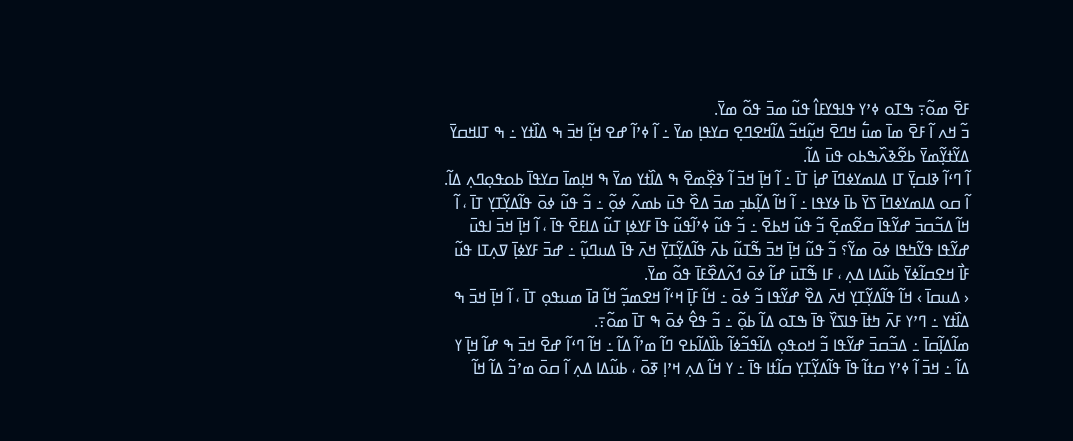ߓߐ߫ ߘߋ߬߹ ߒߠߋ ߦߴߌ ߟߊߟߌߓߊ߮ ߟߎ߬ ߘߏ߫ ߟߋ߬ ߘߌ߫.
ߏ߬ ߞߍ ߊ߬ ߓߐ߫ ߘߊ߫ ߘߎ߱ ߞߣߐ߫ ߞߎ߲߬ߞߏ߬ ߡߊ߬ߞߐߣߐ߲ ߛߌߟߊ߲ ߘߌ߫ ߸ ߊ߬ ߦߴߊ߬ ߝߐ ߞߊ߲߬ ߞߏ߫ ߒ ߡߊ߰ߙߌ ߸ ߒ ߠߊߞߛߌ߫ ߡߌ߬ߙߌ߲߬ߘߌ߫ ߕߐ߬ߢߍ߰ߒߕߋ ߟߎ߫ ߡߊ߬.
ߊ߬ ߣߵߊ߬ ߢߊߛߌ߲߫ ߠߊ ߡߊߘߌߦߣߊ߫ ߝߊ߲߭ ߠߊ߫ ߸ ߊ߬ ߞߊ߲߫ ߞߏ߫ ߊ߬ ߢߐ߲߰ߘߐ߫ ߒ ߡߊ߰ߙߌ ߘߌ߫ ߒ ߞߊ߲ߘߊ߫ ߛߌߟߊ߫ ߕߋߟߋ߲ߣߍ߲ ߡߊ߬.
ߊ߬ ߛߋ ߡߊߘߌߦߣߊ߫ ߖߌ߫ ߕߊ߫ ߦߌߟߊ ߸ ߊ߬ ߞߊ߬ ߡߊ߲߬ߕߏ߲ ߘߏ߫ ߡߐ߰ ߟߎ߫ ߕߘߍ߬ ߦߋ߲߬ ߸ ߏ߬ ߟߎ߬ ߦߋ߫ ߟߊ߬ߡߌ߲߬ߠߌ߲ ߠߊ߫ ، ߊ߬ ߞߊ߬ ߡߏ߬ߛߏ߫ ߝߌ߬ߟߊ߫ ߛߐ߬ߘߐ߲߫ ߏ߬ ߟߎ߬ ߞߕߐ߫ ߸ ߏ߬ ߟߎ߬ ߦߴߊ߬ߟߎ߬ ߟߊ߫ ߓߌߦߊ߲ ߠߎ߬ ߡߊߓߐ߫ ߟߊ߫ ، ߊ߬ ߞߊ߲߫ ߞߏ߫ ߊߟߎ߫ ߝߌ߬ߟߊ ߟߌ߬ߤߟߊ ߦߋ߫ ߘߌ߬؟ ߏ߬ ߟߎ߬ ߞߊ߲߫ ߞߏ߫ ߒ߬ߠߎ߬ ߕߍ߫ ߟߊ߬ߡߌ߲߬ߠߌ߲߫ ߞߍ߫ ߟߊ߫ ߡߎߣߎ߲߬ ߸ ߝߏ߫ ߓߌߦߊ߲߫ ߜߍ߲ߠߊ ߟߎ߬ ߓߊ߯ ߞߐߛߊ߬ߦߌ߫ ߕߎ߬ߡߊ ߡߍ߲ ، ߓߊ ߒ߬ߠߎ߫ ߝߊ߬ ߦߋ߫ ߗߍ߬ߡߐ߰ߓߊ߫ ߟߋ߬ ߘߌ߫.
‹ ߡߎߛߊ߫ › ߞߊ߬ ߟߊ߬ߡߌ߲߬ߠߌ߲ ߞߍ߫ ߡߐ߰ ߝߌ߬ߟߊ ߏ߬ ߦߋ߫ ߸ ߞߊ߬ ߓߊ߲߫ ߞߵߊ߬ ߞߐߘߏ߲߬ ߞߊ߬ ߥߊ߫ ߘߎߟߋ߲ ߠߊ߫ ، ߊ߬ ߞߊ߲߫ ߞߏ߫ ߒ ߡߊ߰ߙߌ ߸ ߣߴߌ ߓߍ߫ ߤߙߊ߫ ߟߊߖߌ߰ ߟߊ߫ ߒߠߋ ߡߊ߬ ߕߋ߲߬ ߸ ߏ߬ ߟߐ߮ ߦߋ߫ ߒ ߠߊ߫ ߘߋ߬߹.
ߘߊ߬ߡߊ߲߬ߛߊ߫ ߸ ߡߏ߬ߛߏ߫ ߝߌ߬ߟߊ ߏ߬ ߞߋߟߋ߲ ߡߊ߬ߟߏ߬ߦߊ߬ ߕߊ߰ߡߊ߬ߕߐ ߣߊ߬ ߘߴߊ߬ ߡߊ߬ ߸ ߞߊ߬ ߣߵߊ߬ ߝߐ߫ ߞߏ߫ ߒ ߝߊ߬ ߞߊ߲߫ ߌ ߡߊ߬ ߸ ߞߏ߫ ߊ߬ ߦߴߌ ߛߙߊ߬ ߟߊ߫ ߟߊ߬ߡߌ߲߬ߠߌ߲ ߛߊ߬ߙߊ ߟߊ߫ ߸ ߌ ߞߊ߬ ߡߍ߲ ߞߴߊ߲ ߧߋ߫ ، ߕߎ߬ߡߊ ߡߍ߲ ߊ߬ ߛߋ߫ ߘߴߏ߬ ߡߊ߬ ߞߊ߬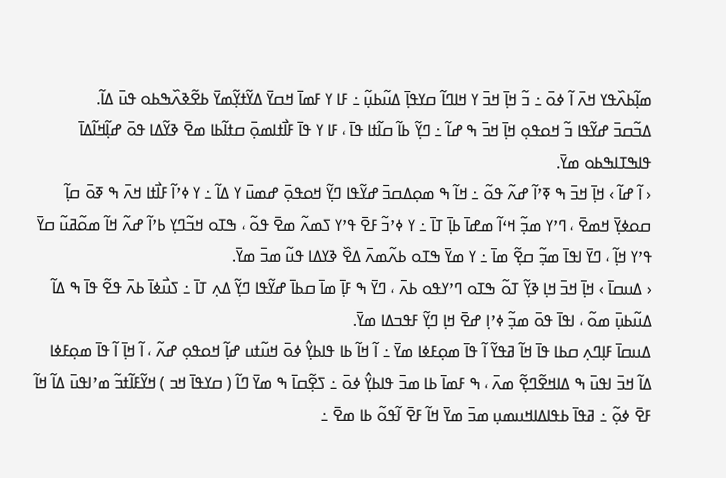ߘߊ߲߬ߕߍ߰ߟߌ ߞߍ߫ ߊ߬ ߦߋ߫ ߸ ߏ߬ ߞߊ߲߫ ߞߏ߫ ߌ ߞߊߣߊ߬ ߛߌߟߊ߲߫ ߡߎ߬ߕߎ߲߬ ߸ ߓߊ ߌ ߓߘߊ߫ ߞߛߌ߫ ߡߌ߬ߙߌ߲߬ߘߌ߫ ߕߐ߬ߢߍ߰ߒߕߋ ߟߎ߫ ߡߊ߬.
ߡߏ߬ߛߏ߫ ߝߌ߬ߟߊ ߏ߬ ߞߋߟߋ߲ ߞߊ߲߫ ߞߏ߫ ߒ ߝߊ߬ ߸ ߣߌ߲߬ ߕߊ߬ ߛߊ߬ߙߊ ߟߊ߫ ، ߓߊ ߌ ߟߊ߫ ߓߊ߯ߙߊߘߋ߲߫ ߛߙߊ߬ߕߊ ߘߐ߫ ߢߌ߬ߡߊ ߟߋ߫ ߝߊ߲߬ߞߊ߬ߡߊ߫ ߟߊߒߠߊߒߕߋ ߘߌ߫.
‹ ߊ߬ ߝߊ߬ › ߞߊ߲߫ ߞߏ߫ ߒ ߧߴߊ߬ ߝߍ߬ ߟߋ߬ ߸ ߞߊ߬ ߒ ߘߋ߲ߡߛߏ߫ ߝߌ߬ߟߊ ߣߌ߲߬ ߞߋߟߋ߲߫ ߝߘߎ߫ ߌ ߡߊ߬ ߸ ߌ ߦߴߊ߬ ߓߊ߯ߙߊ ߞߍ߫ ߒ ߧߋ߫ ߛߊ߲߬ ߛߋߦߌ߲߫ ߞߘߐ߫ ، ߣߴߌ ߘߏ߲߬ ߞߵߊ߬ ߘߝߊ߫ ߕߊ߲߫ ߠߊ߫ ߸ ߌ ߦߴߏ߬ ߓߐ߫ ߟߴߌ ߖߘߍ߬ ߘߐ߫ ߟߋ߬ ، ߒߠߋ ߞߏ߬ߣߌ߲ ߕߴߊ߬ ߝߍ߬ ߞߊ߬ ߘߋ߬ߥߎ߬ ߛߌ߫ ߟߴߌ ߞߊ߲߬ ، ߣߌ߫ ߊߟߊ߫ ߘߏ߲߬ ߛߐ߲߬ ߘߊ߫ ߸ ߌ ߘߌ߫ ߒߠߋ ߕߍ߬ߘߍ߫ ߡߐ߰ ߢߌߡߊ ߟߎ߬ ߘߏ߫ ߘߌ߫.
‹ ߡߎߛߊ߫ › ߞߊ߲߫ ߞߏ߫ ߞߊ߲ ߢߌ߲߬ ߠߋ߬ ߒߠߋ ߣߴߌߟߋ ߕߍ߫ ، ߣߌ߫ ߒ ߓߊ߲߫ ߘߊ߫ ߛߕߊ߫ ߝߌ߬ߟߊ ߣߌ߲߬ ߡߍ߲ ߠߊ߫ ߸ ߖߎ߯ߦߊ߫ ߕߍ߫ ߟߐ߬ ߟߊ߫ ߒ ߡߊ߬ ߡߎ߬ߕߎ߲߫ ߘߋ߬ ، ߊߟߊ߫ ߟߋ߫ ߘߏ߲߬ ߦߴߊ߲ ߝߐ߫ ߞߊ߲ ߣߌ߲߬ ߓߟߏߡߊ ߘߌ߫.
ߡߎߛߊ߫ ߓߊ߲ߣߍ߲ ߛߕߊ ߟߊ߫ ߞߊ߬ ߥߟߌ߬ ߊ߬ ߟߊ߫ ߘߋ߲ߓߦߊ ߘߌ߫ ߸ ߊ߬ ߞߊ߬ ߕߊ ߟߊߕߌ߲߮ ߦߋ߫ ߞߎ߬ߙߎ ߝߊ߲߬ ߞߋߟߋ߲ ߝߍ߬ ، ߊ߬ ߞߊ߲߫ ߊ߬ ߟߊ߫ ߘߋ߲ߓߦߊ ߡߊ߬ ߞߏ߫ ߊߟߎ߫ ߒ ߡߊߞߐ߬ߣߐ߲߬ ߘߍ߫ ، ߒ ߓߘߊ߫ ߕߊ ߘߏ߫ ߟߊߕߌ߲߮ ߦߋ߫ ߸ ߖߐ߲߬ߛߊ߫ ߒ ߘߌ߫ ߣߊ߬ ( ߛߌߟߊ߫ ߞߏ ) ߞߌ߬ߓߊ߬ߙߏ߬ ߘߴߊߟߎ߫ ߡߊ߬ ߞߊ߬ ߓߐ߫ ߦߋ߲߬ ߸ ߥߟߊ߫ ߕߟߊߡߊߞߎߘߎ߲ ߘߏ߫ ߘߌ߫ ߞߊ߬ ߓߐ߫ ߊ߬ߟߋ߬ ߕߊ ߘߐ߫ ߸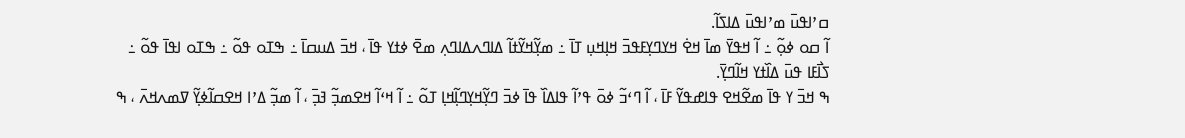ߛߴߊߟߎ߫ ߘߴߊߟߎ߫ ߡߊߖߊ߬.
ߊ߬ ߛߋ ߦߋ߲߬ ߸ ߊ߬ ߞߟߌ߫ ߘߊ߫ ߞߐ߭ ߞߌߣߌ߲ߓߟߏ߫ ߞߊ߲ߞߎ߲ ߠߊ߫ ߸ ߘߌ߲߬ߞߌ߬ߙߊ߬ ߡߊߣߍߡߊߣߍ߲ ߘߐ߫ ߦߙߌ ߟߊ߫ ، ߞߏ߫ ߡߎߛߊ߫ ߸ ߒߠߋ ߟߋ߬ ߸ ߒߠߋ ߊߟߊ߫ ߟߋ߬ ߸ ߖߊ߯ߓߊ ߟߎ߫ ߡߊ߰ߙߌ ߞߊ߬ߣߌ߲߫.
ߒ ߞߏ߫ ߌ ߟߊ߫ ߘߐ߬ߞߐ ߟߊߝߟߌ߬ ߓߊ߫ ، ߊ߬ ߣߵߏ߬ ߦߋ߫ ߟߴߊ߬ ߟߊߡߊ߰ ߟߊ߫ ߦߏ߫ ߣߌ߲߬ߞߌ߲ߣߊ߲߬ߞߊ߲ ߠߋ߬ ߸ ߊ߬ ߞߵߊ߬ ߞߐߘߏ߲߬ ߔߏ߲߫ ، ߊ߬ ߘߏ߲߬ ߡߴߊ ߞߐߛߊ߬ߦߌ߲߬ ߜߘߍߞߍ߫ ، ߒ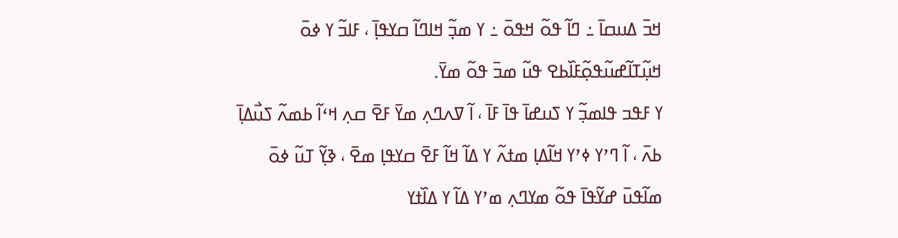ߞߏ߫ ߡߎߛߊ߫ ߸ ߣߊ߬ ߟߋ߬ ߞߟߋ߫ ߸ ߌ ߘߏ߲߬ ߞߊߣߊ߬ ߛߌߟߊ߲߫ ، ߓߊߏ߬ ߌ ߦߋ߫ ߞߎ߲߬ߠߊ߬ߝߎ߬ߟߋ߲߬ߓߊ߰ߕߐ ߟߎ߬ ߘߏ߫ ߟߋ߬ ߘߌ߫.
ߌ ߓߟߏ ߟߊߘߏ߲߬ ߌ ߖߎߝߊ߫ ߟߊ߫ ߓߊ߫ ، ߊ߬ ߜߍߣߍ߲ ߘߌ߫ ߓߐ߫ ߛߍ߲ ߞߵߊ߬ ߕߘߍ߬ ߖߎ߯ߡߊ߲߫ ߕߍ߫ ، ߊ߬ ߣߴߌ ߦߴߌ ߞߊ߬ߡߊ߲ ߘߙߍ߬ ߌ ߡߊ߬ ߞߊ߬ ߓߐ߫ ߛߌߟߊ߲ ߘߐ߫ ، ߢߌ߲߬ ߠߎ߬ ߦߋ߫ ߘߊ߬ߟߎ߫ ߝߌ߬ߟߊ߫ ߟߋ߬ ߘߌߣߍ߲ ߘߴߌ ߡߊ߬ ߌ ߡߊ߰ߙߌ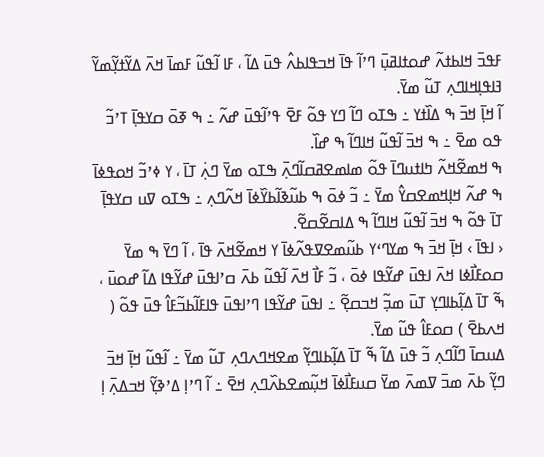ߓߟߏ߫ ߞߊߕߙߍ߬ ߝߋߙߊߥߎ߲߫ ߣߴߊ߬ ߟߊ߫ ߞߏߟߊߕߍ߮ ߟߎ߫ ߡߊ߬ ، ߓߊ ߊ߬ߟߎ߬ ߓߘߊ߫ ߞߍ߫ ߡߌ߬ߙߌ߲߬ߘߌ߬ ߔߊߟߊ߲ߞߊߣߍ߲ ߠߎ߬ ߘߌ߫.
ߊ߬ ߞߊ߲߫ ߞߏ߫ ߒ ߡߊ߰ߙߌ ߸ ߒߠߋ ߣߊ߬ ߣߌ ߟߋ߬ ߓߐ߫ ߟߴߊ߬ߟߎ߫ ߝߍ߬ ߸ ߒ ߧߋ߫ ߛߌߟߊ߲߫ ߠߴߏ߬ ߟߋ ߘߐ߫ ߸ ߒ ߞߏ߫ ߊ߬ߟߎ߬ ߞߊߣߊ߬ ߒ ߝߊ߰.
ߒ ߞߘߐ߬ߞߍ߬ ߤߊߙߎߣߊ߫ ߟߋ߬ ߘߊߘߐߥߛߊ߬ߣߍ߲߫ ߒߠߋ ߘߌ߫ ߣߍ߲߭ ߠߊ߫ ، ߌ ߦߴߏ߬ ߞߋߟߦߊ߫ ߒ ߝߍ߬ ߞߊ߲ߞߘߐߛߌ߮ ߘߌ߫ ߸ ߏ߬ ߦߋ߫ ߒ ߕߎ߬ߢߊ߬ߕߌ߰ߦߊ߫ ߞߍ߬ߣߍ߲ ߸ ߒߠߋ ߜߎ ߛߌߟߊ߲߫ ߠߊ߫ ߟߋ߬ ߒ ߞߏ߫ ߊ߬ߟߎ߬ ߞߊߣߊ߬ ߒ ߡߊߛߐ߬ߛߐ߬.
‹ ߊߟߊ߫ › ߞߊ߲߫ ߞߏ߫ ߒ ߘߌߣߵߌ ߕߎ߬ߘߐߜߟߍ߬ߦߊ߫ ߌ ߞߘߐ߬ߞߍ߫ ߟߊ߫ ، ߊ߬ ߣߌ߫ ߒ ߘߌ߫ ߛߋߓߊ߯ߦߊ ߞߍ߫ ߊߟߎ߫ ߝߌ߬ߟߊ ߦߋ߫ ، ߏ߬ ߓߊ߯ ߞߍ߫ ߊ߬ߟߎ߬ ߕߍ߫ ߛߴߊߟߎ߫ ߝߌ߬ߟߊ ߡߊ߬ ߝߋߎ߫ ، ߒ߬ ߠߊ߫ ߡߊ߲߬ߕߊߣߌ߲ ߠߎ߫ ߘߏ߲߬ ߞߏߛߐ߲߬ ߸ ߊߟߎ߫ ߝߌ߬ߟߊ ߣߴߊߟߎ߫ ߟߊߓߊ߬ߕߏ߬ߓߊ߮ ߟߎ߫ ߟߋ߬ ( ߞߍߕߐ߫ ) ߛߋߓߊ߮ ߟߎ߬ ߘߌ߫.
ߡߎߛߊ߫ ߣߊ߬ߣߍ߲ ߏ߬ ߟߎ߫ ߡߊ߬ ߒ߬ ߠߊ߫ ߡߊ߲߬ߕߊߣߌ߲߬ ߘߐߞߣߍߣߍ߲ ߠߎ߬ ߘߌ߫ ߸ ߊ߬ߟߎ߬ ߞߊ߲߫ ߞߏ߫ ߣߌ߲߬ ߕߍ߫ ߘߏ߫ ߜߘߍ߫ ߘߌ߫ ߛߎߓߊ߯ߦߊ߫ ߞߎ߲߬ߘߐߕߍ߰ߣߍ߲ ߞߐ߫ ߸ ߊ߬ ߣߴߊ߲ ߡߴߢߌ߲߬ ߞߏߡߍ߲߫ ߊ߲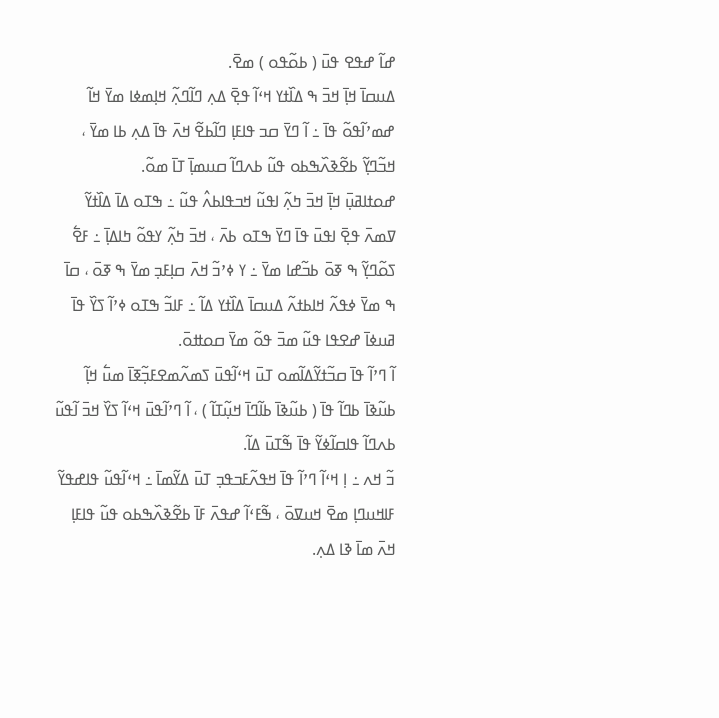ߝߊ߬ ߝߟߐ ߟߎ߫ ( ߕߋ߬ߟߋ ) ߘߐ߫.
ߡߎߛߊ߫ ߞߊ߲߫ ߞߏ߫ ߒ ߡߊ߰ߙߌ ߞߵߊ߬ ߟߐ߲߫ ߡߍ߲ ߣߊ߬ߣߍ߲߬ ߞߊ߲ߘߦߊ ߘߌ߫ ߞߊ߬ ߝߘߴߊ߬ߟߋ߬ ߟߊ߫ ߸ ߊ߬ ߣߌ߫ ߛߏ ߟߊߓߊ߲ ߣߊ߬ߕߐ߬ ߞߍ߫ ߟߊ߫ ߡߍ߲ ߕߊ ߘߌ߫ ، ߞߏ߬ߣߌ߲߬ ߕߐ߬ߢߍ߰ߒߕߋ ߟߎ߬ ߕߍߣߊ߬ ߛߎߘߊ߲߫ ߠߊ߫ ߘߋ߬.
ߝߋߙߊߥߎ߲߫ ߞߊ߲߫ ߞߏ߫ ߤߍ߲߬ ߊߟߎ߬ ߞߏߟߊߕߍ߮ ߟߎ߬ ߸ ߒߠߋ ߡߊ߫ ߡߊ߰ߙߌ߬ ߜߘߍ߫ ߟߐ߲߫ ߊߟߎ߫ ߟߊ߫ ߣߌ߫ ߒߠߋ ߕߍ߫ ، ߞߏ߫ ߤߍ߲߬ ߌߟߋ߬ ߤߊߡߊ߲߫ ߸ ߓߐ߱ ߖߋ߬ߣߌ߲߬ ߒ ߧߋ߫ ߕߏ߬ߝߊ ߘߌ߫ ߸ ߌ ߦߴߏ߬ ߞߍ߫ ߛߊ߲ߓߏ߲ ߘߌ߫ ߒ ߧߋ߫ ، ߛߊ߫ ߒ ߘߌ߫ ߦߟߍ߬ ߞߊߕߙߍ߬ ߡߎߛߊ߫ ߡߊ߰ߙߌ ߡߊ߬ ߸ ߓߊߏ߬ ߒߠߋ ߦߴߊ߬ ߖߌ߰ ߟߊ߫ ߥߎߦߊ߫ ߝߐߟߊ ߟߎ߬ ߘߏ߫ ߟߋ߬ ߘߌ߫ ߛߋߚߋ߫.
ߊ߬ ߣߴߊ߬ ߟߊ߫ ߛߏ߬ߙߌ߬ߡߊ߬ߘߋ ߠߎ߫ ߞߵߊ߬ߟߎ߫ ߖߘߍ߬ߘߐߓߏ߲߬ߧߊ߫ ߘߎ߱ ߞߊ߲߬ ߕߎ߬ߢߊ߫ ߕߣߊ߬ ߟߊ߫ ( ߕߎ߬ߢߊ߫ ߕߊ߬ߣߊ߫ ߞߎ߲߬ߠߊ߬ ) ، ߊ߬ ߣߴߊ߬ߟߎ߫ ߞߵߊ߬ ߖߌ߰ ߞߏ߫ ߊ߬ߟߎ߬ ߕߍߣߊ߬ ߟߊߛߊ߬ߦߌ߬ ߟߊ߫ ߒ߬ߠߎ߫ ߡߊ߬.
ߏ߬ ߞߍ ߸ ߊ߲ ߞߵߊ߬ ߣߴߊ߬ ߟߊ߫ ߞߟߍ߬ߓߏߟߏ߲ ߠߎ߫ ߡߌ߬ߘߊ߫ ߸ ߞߵߊ߬ߟߎ߬ ߟߊߝߟߌ߬ ߓߊߞߎߣߊ߲ ߘߐ߫ ߞߎߜߋ߫ ، ߒ߬ߓߵߊ߬ ߝߟߍ߫ ߓߊ߫ ߕߐ߬ߢߍ߰ߒߕߋ ߟߎ߬ ߟߊߓߊ߲ ߞߍ߫ ߘߊ߫ ߢߊ ߡߍ߲.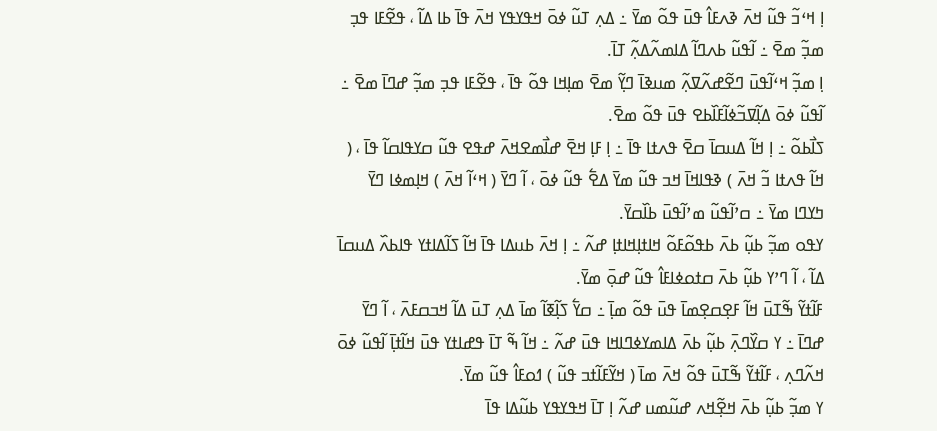ߊ߲ ߞߵߏ߬ ߟߎ߬ ߞߍ߫ ߢߍߓߊ߮ ߟߎ߫ ߟߋ߬ ߘߌ߫ ߸ ߡߍ߲ ߠߎ߬ ߦߋ߫ ߞߟߌߟߌ ߞߍ߫ ߟߊ߫ ߕߊ ߡߊ߬ ، ߟߐ߬ߓߊ ߟߏ߲ ߘߏ߲߬ ߘߐ߫ ߸ ߊ߬ߟߎ߬ ߕߍߣߊ߬ ߡߊߘߍ߬ߡߍ߲߬ ߠߊ߫.
ߊ߲ ߘߏ߲߬ ߞߵߊ߬ߟߎ߫ ߣߐ߬ߝߍ߬ߜߍ߲߬ ߘߎߢߊ߫ ߣߌ߲߬ ߘߐ߫ ߘߊ߲ߞߊ ߟߋ߬ ߟߊ߫ ، ߟߐ߬ߓߊ ߟߏ߲ ߘߏ߲߬ ߝߣߊ߫ ߘߐ߫ ߸ ߊ߬ߟߎ߬ ߦߋ߫ ߡߊ߲߬ߜߏ߬ߦߊ߬ߓߊ߰ߕߐ ߟߎ߫ ߟߋ߬ ߘߐ߫.
ߖߊ߯ߕߋ߬ ߸ ߊ߲ ߞߊ߬ ߡߎߛߊ߫ ߛߐ߫ ߟߍߙߊ ߟߊ߫ ߸ ߊ߲ ߓߊ߲ ߞߐ߫ ߝߊ߯ߘߐߞߍ߫ ߝߟߐ ߟߎ߬ ߛߌߟߊߛߊ߬ ߟߊ߫ ، ( ߞߊ߬ ߟߍߙߊ ߏ߬ ߞߍ߫ ) ߢߟߊߞߊ߫ ߞߏ ߟߎ߬ ߘߌ߫ ߡߐ߱ ߟߎ߬ ߦߋ߫ ، ߊ߬ ߣߌ߫ ( ߞߵߊ߬ ߞߍ߫ ) ߞߊ߲ߘߦߊ ߣߌ߫ ߤߌߣߊ ߘߌ߫ ߸ ߛߴߊ߬ߟߎ߬ ߘߴߊ߬ߟߎ߫ ߕߊ߰ߛߌ߫.
ߌߟߋ ߘߏ߲߬ ߕߎ߲߬ ߕߍ߫ ߕߟߋ߬ߓߋ߬ ߞߊߙߊ߲ߞߊߙߊ߲ ߝߍ߬ ߸ ߊ߲ ߞߍ߫ ߕߎߡߊ ߟߊ߫ ߞߊ߬ ߖߊ߬ߡߊߙߌ ߟߊߕߍ߰ ߡߎߛߊ߫ ߡߊ߬ ، ߊ߬ ߣߴߌ ߕߎ߲߬ ߕߍ߫ ߛߙߋߦߊߓߊ߮ ߟߎ߬ ߝߋ߲߫ ߘߌ߫.
ߓߊ߬ߙߌ߬ ߒ߬ߠߎ߫ ߞߊ߬ ߓߐ߲ߛߐ߲ߘߊ߫ ߟߎ߫ ߟߋ߬ ߘߊ߲߫ ߸ ߛߌ߱ ߖߊ߲߬ߧߊ߬ ߘߊ߫ ߡߍ߲ ߠߎ߫ ߡߊ߬ ߞߏߛߓߍ߫ ، ߊ߬ ߣߌ߫ ߝߣߊ߫ ߸ ߌ ߛߌ߰ߣߍ߲߫ ߕߎ߲߬ ߕߍ߫ ߡߊߘߌߦߣߊߞߊ ߟߎ߫ ߝߍ߬ ߸ ߞߊ߬ ߒ߬ ߠߊ߫ ߟߝߊߙߌ ߟߎ߫ ߞߊ߬ߙߊ߲߫ ߊ߬ߟߎ߬ ߦߋ߫ ߞߍ߬ߣߍ߲ ، ߓߊ߬ߙߌ߬ ߒ߬ߠߎ߫ ߟߋ߬ ߞߍ߫ ߘߊ߫ ( ߞߌ߬ߓߊ߬ߙߏ ߟߎ߬ ) ߗߋߓߊ߮ ߟߎ߬ ߘߌ߫.
ߌ ߘߏ߲߬ ߕߎ߲߬ ߕߍ߫ ߞߐ߲߬ߞߍ ߝߎ߬ߘߎ ߝߍ߬ ߊ߲ ߠߊ߫ ߞߟߌߟߌ ߕߎ߬ߡߊ ߟߊ߫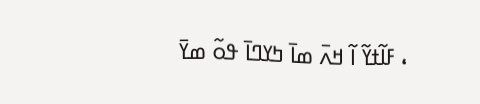، ߓߊ߬ߙߌ߬ ߊ߬ ߞߍ߫ ߘߊ߫ ߤߌߣߊ߫ ߟߋ߬ ߘߌ߫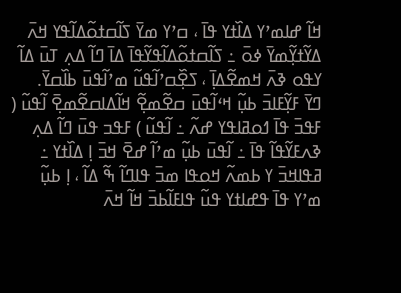ߞߊ߬ ߝߊߘߴߌ ߡߊ߰ߙߌ ߟߊ߫ ، ߛߴߌ ߘߌ߫ ߖߊ߬ߛߙߋ߬ߡߊ߬ߟߌ ߞߍ߫ ߡߌ߬ߙߌ߲߬ߘߌ߫ ߦߋ߫ ߸ ߖߊ߬ߛߙߋ߬ߡߊ߬ߟߌ߬ߟߊ߫ ߡߊ߫ ߣߊ߬ ߡߍ߲ ߠߎ߫ ߡߊ߬ ߌߟߋ ߢߍ߫ ߞߘߐ߬ߡߊ߲߫ ، ߖߐ߲߰ߛߴߊ߬ߟߎ߬ ߘߴߊ߬ߟߎ߫ ߕߊ߰ߛߌ߫.
ߣߌ߫ ߓߌ߲߬ߓߊߏ߫ ߕߎ߲߬ ߞߵߊ߬ߟߎ߫ ߛߐ߬ߘߐ߲߬ ߞߊ߬ߡߊߛߐ߬ߘߐ߲߫ ߊ߬ߟߎ߬ ( ߓߟߏ߫ ߟߊ߫ ߗߋߥߊߟߌ ߝߍ߬ ߸ ߊ߬ߟߎ߬ ) ߓߟߏ ߟߎ߫ ߣߊ߬ ߡߍ߲ ߢߍߓߌ߬ߟߊ߬ ߟߊ߫ ߸ ߊ߬ߟߎ߫ ߕߎ߲߬ ߘߴߊ߬ ߝߐ߫ ߞߏ߫ ߊ߲ ߡߊ߰ߙߌ ߸ ߥߟߊߞߏ߫ ߌ ߕߘߍ߬ ߞߋߟߊ ߘߏ߫ ߟߊߣߊ߬ ߒ߬ ߡߊ߬ ، ߊ߲ ߕߎ߲߬ ߘߴߌ ߟߊ߫ ߟߝߊߙߌ ߟߎ߬ ߟߊߓߊ߬ߕߏ߫ ߞߊ߬ ߞߍ߫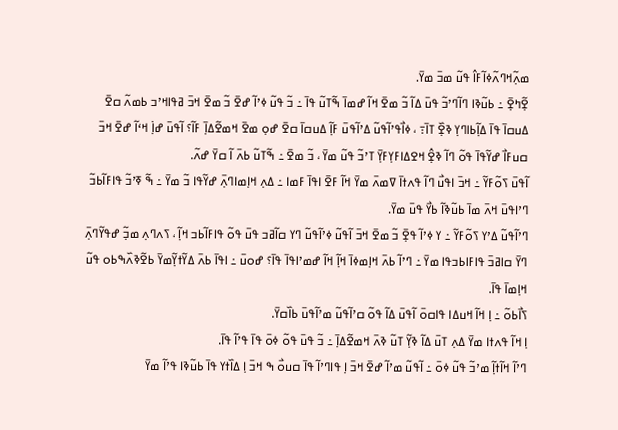ߘߍ߲߬ߞߣߍ߬ߦߊ߬ߓߊ߮ ߟߎ߬ ߘߏ߫ ߘߌ߫.
ߐ߲߬ߤߐ߲߫ ߸ ߕߎ߬ߢߊ ߣߊ߬ߣߴߏ߬ ߟߎ߫ ߡߊ߬ ߏ߬ ߘߐ߫ ߞߊ߬ ߝߘߊ߫ ߒ߬ߠߎ߬ ߟߊ߫ ߸ ߏ߬ ߟߎ߬ ߦߴߊ߬ ߝߐ߫ ߏ߬ ߘߐ߫ ߞߏ߫ ߥߟߊߞߴߏ ߕߘߍ߬ ߛߐ߫ ߡߎߛߊ߫ ߟߊ߫ ߡߊ߲߬ߕߊߣߌ߲ ߢߐ߲߰ ߠߊ߫߹ ، ߦߊ߯ߟߴߊ߬ߟߎ߬ ߡߴߊ߬ߟߎ߫ ߓߊ߲߬ ߡߎߛߊ߫ ߛߐ߫ ߝߋ߲ ߘߐ߫ ߞߘߐ߬ߡߊ߲߫ ߓߊ߬؟ ߊ߬ߟߎ߫ ߝߊ߲߭ ߞߵߊ߬ ߝߐ߫ ߞߏ߫ ߛߎߓߊ߯ ߝߌ߬ߟߊ߫ ߟߋ߬ ߣߊ߬ ߢߐ߲߮ ߞߐߡߊߓߌ߲ߓߌ߲߫ ߠߴߏ߬ ߟߎ߬ ߘߌ߫ ، ߏ߬ ߘߐ߫ ߸ ߒ߬ߠߎ߬ ߕߍ߫ ߊ߬ ߛߌ߫ ߝߍ߬.
ߊ߬ߟߎ߫ ߖߋ߬ߓߌ߬ ߸ ߞߏ߫ ߊߟߎ߯ ߣߊ߬ ߟߍߙߊ߫ ߜߘߍ߫ ߘߌ߫ ߞߊ߬ ߓߐ߫ ߊߟߊ߫ ߓߘߊ ߸ ߡߍ߲ ߞߊ߲ߘߊߣߍ߲߫ ߝߌ߬ߟߊ ߏ߬ ߘߌ߫ ߸ ߒ߬ ߧߴߏ߬ ߟߊߓߊ߬ߕߏ߬ ߣߴߊߟߎ߫ ߞߍ߫ ߘߊ߫ ߕߎ߬ߢߊ߬ ߕߌ߯ ߟߎ߫ ߘߌ߫.
ߣߴߊ߬ߟߎ߬ ߡߴߌ ߖߋ߬ߓߌ߬ ߸ ߌ ߦߴߊ߬ ߟߐ߲߫ ߏ߬ ߘߐ߫ ߞߏ߫ ߊ߬ߟߎ߬ ߦߴߊ߬ߟߎ߬ ߣߌ ߛߊ߬ߥߏ ߟߎ߫ ߟߋ߬ ߟߊߓߊ߬ߕߏ ߞߊ߲߬ ، ߖߍߣߍ߲ ߘߏ߲߬ ߝߟߌ߬ߣߍ߲߫ ߣߌ߫ ߛߊߥߏ߫ ߟߊߓߊߕߏߟߊ ߘߌ߫ ߸ ߣߴߊ߬ ߕߍ߫ ߞߊ߲ߘߦߊ߫ ߞߊ߲߬ ߞߊ߬ ߝߘߴߊߟߊ߫ ߟߊ߫؟ ߝߋߎ߫ ߸ ߊߟߊ߫ ߕߍ߫ ߡߌ߬ߙߌ߲߬ߘߌ߫ ߕߐ߬ߢߍ߰ߒߕߋ ߟߎ߬ ߞߊ߲ߘߊ߫ ߟߊ߫.
ߖߊ߯ߕߋ߬ ߸ ߊ߲ ߞߊ߬ ߞߎߡߊ ߟߊߛߋ߫ ߊ߬ߟߎ߫ ߡߊ߬ ߟߋ߬ ߛߴߊ߬ߟߎ߬ ߘߴߊ߬ߟߎ߫ ߕߊ߰ߛߌ߫.
ߊ߲ ߞߊ߬ ߟߍߙߊ ߘߌ߫ ߡߍ߲ ߠߎ߫ ߡߊ߬ ߢߌ߲߬ ߠߎ߬ ߢߍ߫ ߞߘߐ߬ߡߊ߲߫ ߸ ߏ߬ ߟߎ߫ ߟߋ߬ ߦߋ߫ ߟߊ߫ ߟߴߊ߬ ߟߊ߫.
ߣߴߊ߬ ߞߊ߬ߙߊ߲߬ ߘߴߏ߬ ߟߎ߬ ߦߋ߫ ߸ ߊ߬ߟߎ߬ ߘߴߊ߬ ߝߐ߫ ߞߏ߫ ߊ߲ ߟߊߣߴߊ߬ ߟߊ߫ ߛߎߋ߯ ߒ ߞߏ߫ ߊ߲ ߡߊ߰ߙߌ ߟߊ߫ ߕߎ߬ߢߊ ߟߴߊ߬ ߘߌ߫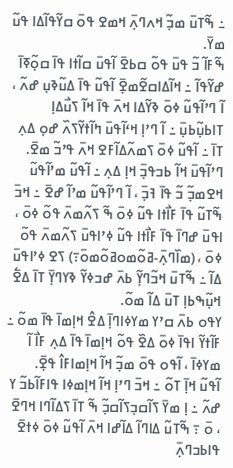߸ ߒ߬ߠߎ߫ ߘߏ߲߬ ߞߍߣߍ߲߫ ߞߘߐ ߟߋ߫ ߛߌ߬ߟߊ߬ߡߊ ߟߎ߬ ߘߌ߫.
ߒ߬ߓߊ߬ ߏ߬ ߟߎ߫ ߟߋ߬ ߛߕߐ߫ ߊ߬ߟߎ߫ ߛߊ߬ߙߊ ߟߊ߫ ߛߋ߲߬ߧߊ߫ ߝߌ߬ߟߊ߬ ߸ ߞߊ߬ߡߊߛߐ߬ߘߐ߲߫ ߊ߬ߟߎ߬ ߟߊ߫ ߡߎ߬ߢߎ߲ ߝߍ߬ ، ߊ߬ ߣߴߊ߬ߟߎ߬ ߦߋ߫ ߢߌ߬ߡߊ ߞߍ߫ ߟߊ߫ ߞߊ߬ ߖߎ߯ߡߊ߲ ߠߊߕߎ߲߬ߕߎ߲߫ ߸ ߊ߬ ߣߴߊ߲ ߞߵߊ߬ߟߎ߫ ߤߊ߬ߙߌ߬ߖߍ߰ ߝߋ߲ ߡߍ߲ ߠߊ߫ ߸ ߊ߬ߟߎ߬ ߦߋ߫ ߖߘߍ߬ߡߊ߬ߓߐ ߞߍ߫ ߟߴߏ߬ ߘߐ߫.
ߣߴߊ߬ߟߎ߫ ߞߊ߬ ߕߏߟߏ߲߫ ߞߊ߲ ߡߍ߲ ߸ ߊ߬ߟߎ߬ ߘߴߊ߬ߟߎ߬ ߞߐߘߏ߲߬ ߏ߬ ߟߊ߫ ߔߏ߲߫ ، ߊ߬ ߣߴߊ߬ߟߎ߬ ߘߴߊ߬ ߝߐ߫ ߸ ߞߏ߫ ߒ߬ߠߎ߬ ߟߊ߫ ߓߊ߯ߙߊ ߟߎ߬ ߦߋ߫ ߒ߬ ߖߍ߬ߘߍ߫ ߟߋ߬ ߦߋ߫ ، ߊߟߎ߫ ߝߣߊ߫ ߟߊ߫ ߓߊ߯ߙߊ ߟߎ߬ ߦߴߊߟߎ߫ ߖߍ߬ߘߍ߫ ߟߋ߬ ߦߋ߫ ، (ߘߊ߰ߣߍ߲߫-ߥߋ߬ߘߋߥߋ߬ߘߋ߫߹) ߖߐ ߦߴߊߟߎ߫ ߡߊ߬ ߸ ߒ߬ߠߎ߫ ߞߏ߬ߣߌ߲߬ ߕߍ߫ ߝߏߦߌ߬ ߢߌߣߌ߲߫ ߠߊ߫ ߡߐ߱ ߞߎ߲߬ߒߕߊ߲ ߠߎ߫ ߡߊ߬ ߘߋ߬.
ߌߟߋ ߕߍ߫ ߛߴߌ ߘߌߦߊߣߊ߲߫ ߡߐ߮ ߞߊ߲ߘߊ߫ ߟߊ߫ ߘߋ߬ ߸ ߓߊ߬ߙߌ߬ ߊߟߊ߫ ߦߋ߫ ߡߐ߰ ߟߋ߬ ߞߊ߲ߘߊ߫ ߟߊ߫ ߡߍ߲ ߓߊ߯ ߊ߬ ߘߌߦߊ߫ ، ߊ߬ߟߋ ߟߋ߫ ߘߏ߲߬ ߞߊ߬ ߞߊ߲ߘߊߓߊ߮ ߟߐ߲߫.
ߊ߬ߟߎ߬ ߞߊ߲߫ ߠߋ߬ ߸ ߞߏ߫ ߣߴߊ߲ ߞߊ߬ ߞߊ߲ߘߦߊ ߟߊߓߊ߬ߕߏ߬ ߌ ߝߍ߬ ߸ ߊ߲ ߘߌ߫ ߖߊ߬ߛߏ߲ߖߊ߬ߛߏ߲߬ ߒ߬ ߠߊ߫ ߖߡߊ߬ߣߊ ߞߣߐ߫ ، ߋ߫ ߹ ߒ߬ߠߎ߬ ߡߊߣߊ߬ ߡߊ߬ߝߊ ߞߍ߫ ߊ߬ߟߎ߬ ߦߋ߫ ߦߙߐ߫ ߟߊߕߏߣߍ߲߫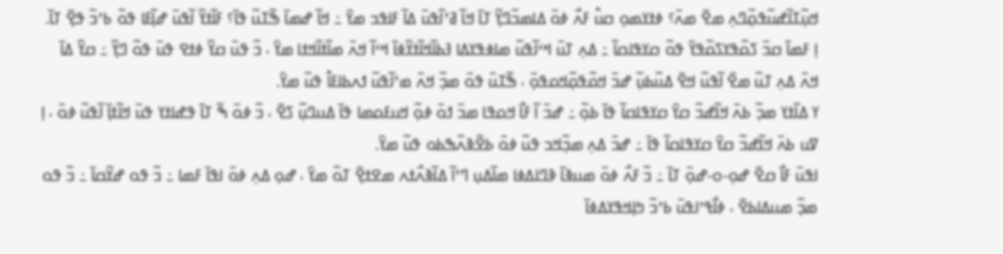ߞߎ߲߬ߠߊ߬ߝߎ߬ߟߋ߲߬ߣߍ߲ ߘߐ߫ ߘߍ߫؟ ߦߙߌߘߋ߲ ߛߎ߮ ߓߍ߯ ߦߋ߫ ߡߊߘߏ߬ߣߌ߲߬ ߠߊ߫ ߞߊ߬ ߥߴߊ߬ߟߎ߫ ߡߊ߬ ߓߊߟߏ ߘߌ߫ ߸ ߞߊ߬ ߝߘߊ߫ ߒ߬ߠߎ߬ ߟߊ߫؟ ߓߊ߬ߙߌ߬ ߊ߬ߟߎ߫ ߝߊ߲߬ߓߊ ߟߋ߬ ߕߴߏ߬ ߟߐ߲߫ ߠߊ߫.
ߊ߲ ߓߘߊ߫ ߛߏ߫ ߖߋ߬ߟߌߖߋ߬ߟߌ߫ ߟߋ߬ ߛߌߟߊߛߊ߬ ߸ ߡߍ߲ ߠߎ߫ ߞߵߊ߬ߟߎ߬ ߘߊߦߟߌߡߊ ߔߕߊ߬ߞߊ߬ߙߌ߬ߦߊ߫ ߞߵߊ߬ ߞߍ߫ ߘߊ߰ߙߊ߬ߞߙߊ ߘߌ߫ ، ߏ߬ ߟߎ߫ ߛߌ߰ ߦߙߐ ߟߎ߫ ߟߋ߬ ߣߌ߲߬ ߸ ߛߌ߰ ߡߊ߫ ߞߍ߫ ߡߍ߲ ߠߎ߬ ߘߐ߫ ߊ߬ߟߎ߬ ߞߐ߫ ߡߎ߬ߕߎ߲߬ ߝߏ߫ ߞߋ߬ߟߋ߲߬ߞߋߟߋ߲߫ ، ߒ߬ߠߎ߫ ߟߋ߫ ߘߏ߲߬ ߞߍ߫ ߘߴߊ߬ߟߎ߬ ߗߍߕߊߓߊ߮ ߟߎ߬ ߘߌ߫.
ߌ ߡߊ߰ߙߌ ߘߏ߲߬ ߕߍ߫ ߞߊ߬ߝߏ߬ ߛߌ߫ ߛߌߟߊߛߊ߬ ߟߊ߫ ߕߋ߲߬ ߸ ߝߏ߫ ߊ߬ ߓߊ߯ ߞߋߟߊ ߘߏ߫ ߗߋ߫ ߦߋ߲߬ ߞߎߓߋߘߊ ߟߊ߫ ߡߎߣߎ߲߬ ߖߐ߫ ، ߏ߬ ߦߋ߫ ߒ߬ ߠߊ߫ ߟߝߊߙߌ ߟߎ߫ ߞߊ߬ߙߊ߲߫ ߊ߬ߟߎ߬ ߦߋ߫ ، ߊ߲ ߜߎ ߕߍ߫ ߞߊ߬ߝߏ߬ ߛߌ߫ ߛߌߟߊߛߊ߬ ߟߊ߫ ߸ ߝߏ߫ ߡߍ߲ ߘߏ߲߬ߞߏ ߟߎ߬ ߦߋ߫ ߕߐ߬ߢߍ߰ߒߕߋ ߟߎ߬ ߘߌ߫.
ߊߟߎ߫ ߓߊ߯ ߛߐ߫ ߝߋ߲-ߋ-ߝߋ߲߫ ߠߊ߫ ߸ ߏ߬ ߓߍ߯ ߦߋ߫ ߘߎߢߊ߫ ߢߣߊߡߦߊ ߘߊ߰ߡߎ߲ ߣߴߊ߬ ߡߊ߬ߢߍ߯ߙߍ ߘߐߙߐ߲߫ ߠߋ߬ ߘߌ߫ ، ߝߋ߲ ߡߍ߲ ߦߋ߫ ߊߟߊ߫ ߓߘߊ ߸ ߏ߬ ߟߋ ߝߌ߬ߛߊ߫ ߸ ߏ߬ ߟߋ ߘߏ߲߬ ߘߎߡߊߕߐ߫ ، ߦߊ߯ߟߴߊߟߎ߫ ߕߴߏ߬ ߤߊ߲ߞߟߌߡߦߊ߫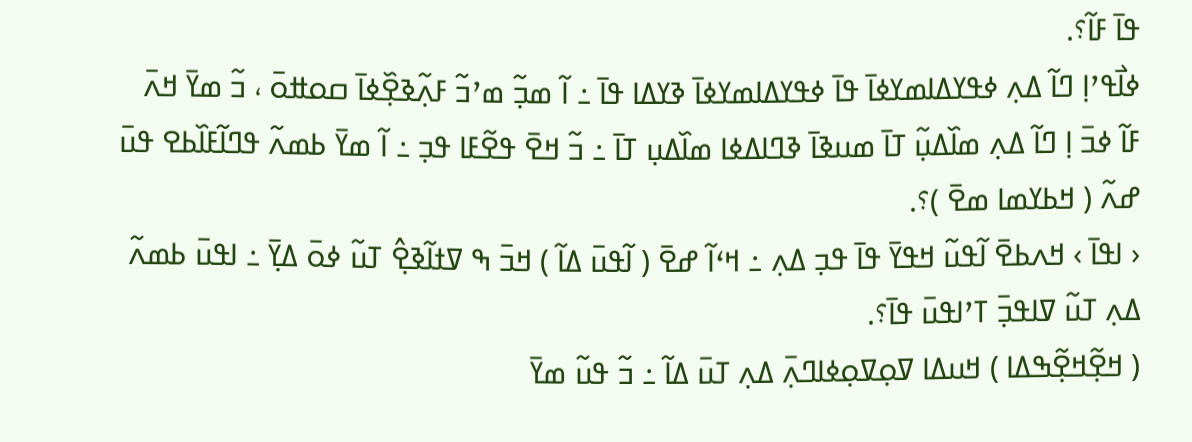ߟߊ߫ ߓߊ߬؟.
ߦߊ߯ߟߴߊ߲ ߣߊ߬ ߡߍ߲ ߦߟߌߡߊߘߌߦߊ߫ ߟߊ߫ ߦߟߌߡߊߘߌߦߊ߫ ߢߌߡߊ ߟߊ߫ ߸ ߊ߬ ߘߏ߲߬ ߘߴߏ߬ ߓߍ߲߬ߢߐ߲߰ߦߊ߫ ߛߋߚߋ߫ ، ߏ߬ ߘߌ߫ ߞߍ߫ ߓߊ߬ ߦߏ߫ ߊ߲ ߣߊ߬ ߡߍ߲ ߘߊ߰ߡߎ߲߬ ߠߊ߫ ߘߎߢߊ߫ ߢߣߊߡߦߊ ߘߊ߰ߡߎ߲ ߠߊ߫ ߸ ߏ߬ ߞߐ߫ ߟߐ߬ߓߊ ߟߏ߲ ߸ ߊ߬ ߘߌ߫ ߕߘߍ߬ ߟߣߊ߬ߓߊ߰ߕߐ ߟߎ߫ ߝߍ߬ ( ߞߕߌߘߊ ߘߐ߫ )؟.
‹ ߊߟߊ߫ › ߞߍߕߐ߫ ߊ߬ߟߎ߬ ߞߟߌ߫ ߟߊ߫ ߟߏ߲ ߡߍ߲ ߸ ߞߵߊ߬ ߝߐ߫ ( ߊ߬ߟߎ߫ ߡߊ߬ ) ߞߏ߫ ߒ ߜߙߊ߬ߢߐ߲߮ ߠߎ߬ ߦߋ߫ ߡߌ߲߫ ߸ ߊߟߎ߫ ߕߘߍ߬ ߡߍ߲ ߠߎ߬ ߜߊߟߏ߲߫ ߠߴߊߟߎ߫ ߟߊ߫؟.
( ߞߐ߲߬ߞߐ߲߬ߒߡߊ ) ߞߎߡߊ ߜߋ߲ߜߋ߲ߦߊߣߍ߲߫ ߡߍ߲ ߠߎ߫ ߡߊ߬ ߸ ߏ߬ ߟߎ߬ ߘߌ߫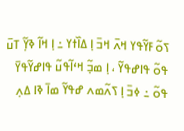ߖߋ߬ߓߌ߬ߟߌ ߞߍ߫ ߞߏ߫ ߊ߲ ߡߊ߰ߙߌ ߸ ߊ߲ ߞߊ߬ ߢߌ߲߬ ߠߎ߫ ߟߋ߬ ߟߊߝߟߌ߬ ، ߊ߲ ߘߏ߲߬ ߞߵߊ߬ߟߎ߬ ߟߊߝߌ߬ߟߌ߫ ߟߋ߬ ߸ ߦߏ߫ ߊ߲ ߖߍ߬ߘߍ ߝߟߌ߬ ߘߊ߫ ߢߊ ߡߍ߲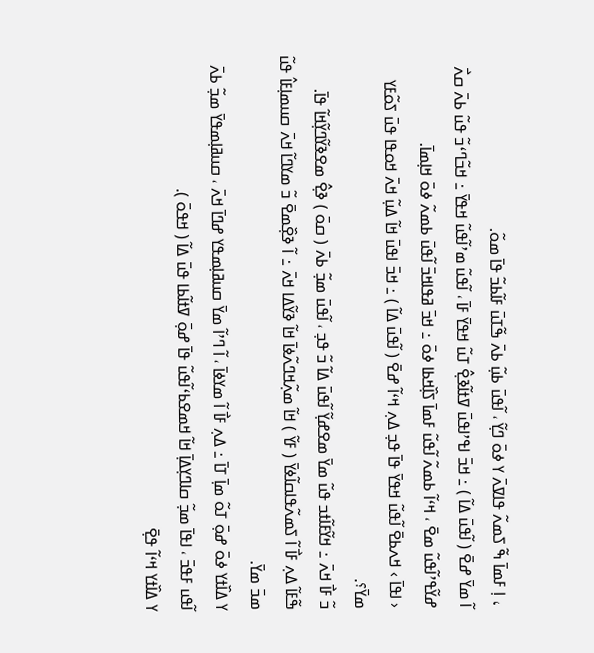، ߊ߲ ߓߘߊ߫ ߒ߬ ߖߘߍ߬ ߟߊߜߍ߫ ߌ ߦߋ߫ ߣߌ߲߬ ، ߊ߬ߟߎ߫ ߕߎ߲߬ ߕߍ߫ ߒ߬ߠߎ߫ ߓߊ߬ߕߏ߬ ߟߊ߫ ߘߋ߬.
ߊ߬ ߘߌ߫ ߝߐ߫ ( ߊ߬ߟߎ߫ ߡߊ߬ ) ߸ ߞߏ߫ ߊߟߴߊߟߎ߫ ߜߙߊ߬ߢߐ߲߮ ߠߎ߬ ߞߟߌ߫ ߓߊ߫ ، ߊ߬ߟߎ߬ ߘߴߊ߬ߟߎ߬ ߞߟߌ߫ ߸ ߞߏ߬ߣߵߏ߬ ߟߎ߬ ߕߍ߫ ߛߍ߯ ߝߌ߬ߟߴߊ߬ߟߎ߬ ߘߐ߫ ، ߞߵߊ߬ ߕߘߍ߬ ߊ߬ߟߎ߬ ߓߘߊ߫ ߖߊ߲߰ߞߕߊ ߦߋ߫ ߸ ߞߏ߫ ߥߟߊߞߏ߫ ߊ߬ߟߎ߫ ߕߘߍ߬ ߦߋ߫ ߞߊ߲ߘߊ߫.
‹ ߊߟߊ߫ › ߞߍߕߐ߫ ߊ߬ߟߎ߬ ߞߟߌ߫ ߟߊ߫ ߟߏ߲ ߡߍ߲ ߞߵߊ߬ ߝߐ߫ ( ߊ߬ߟߎ߫ ߡߊ߬ ) ߸ ߞߏ߫ ߊߟߎ߫ ߞߊ߬ ߡߎ߲߬ ߞߍ߫ ߞߋߟߊ ߟߎ߫ ߖߋ߬ߓߌ ߘߌ߫؟.
ߏ߬ ߓߊ߯ ߞߍ߫ ߸ ߞߌ߬ߓߊ߬ߙߏ ߟߎ߬ ߘߌ߫ ߘߐߝߌ߲߬ ߊ߬ߟߎ߫ ߡߊ߬ ߏ߬ ߟߏ߲ ، ߊ߬ߟߎ߫ ߘߏ߲߬ ߕߍ߫ ( ߛߋ߫ ) ߢߐ߲߮ ߘߐߢߌ߬ߣߌ߲߬ߞߊ߬ ߟߊ߫.
ߒ߬ߓߊ߬ ߡߍ߲ ߓߊ߯ ߊ߬ ߖߘߍ߬ߟߊߛߊ߬ߦߌ߫ ( ߓߌ߬ ) ߞߊ߬ ߘߍ߲߬ߞߣߍ߬ߦߊ߫ ߞߊ߬ ߢߌ߬ߡߊ ߞߍ߫ ߸ ߊ߬ ߢߐ߲߰ߘߐ߫ ߏ߬ ߘߌߣߊ߬ ߞߍ߫ ߛߎߘߊ߲ߓߊ߮ ߟߎ߬ ߘߏ߫ ߘߌ߫.
ߌ ߡߊ߰ߙߌ ߦߋ߫ ߝߋ߲߫ ߠߋ߬ ߘߊ߲߫ ߠߊ߫ ߸ ߡߍ߲ ߓߊ߯ ߊ߬ ߘߌߦߊ߫ ، ߊ߬ ߣߴߊ߬ ߘߌ߫ ߛߎߥߊ߲ߘߟߌ ߝߣߊ߫ ߞߍ߫ ، ߛߎߥߊ߲ߘߟߌ߫ ߘߏ߲߬ ߕߍ߫ ߊ߬ߟߎ ߓߟߏ߫ ، ߊߟߊ߫ ߘߏ߲߬ ߛߊߣߌ߲ߡߊ߲߫ ߞߊ߬ ߞߘߐߕߵߊ߬ߟߎ߬ ߟߊ߫ ߝߋ߲߫ ߜߙߊ߬ߕߊ ߟߎ߫ ߡߊ߬ ( ߞߟߋ߫ ).
ߌ ߡߊ߰ߙߌ ߞߵߊ߬ ߟߐ߲߫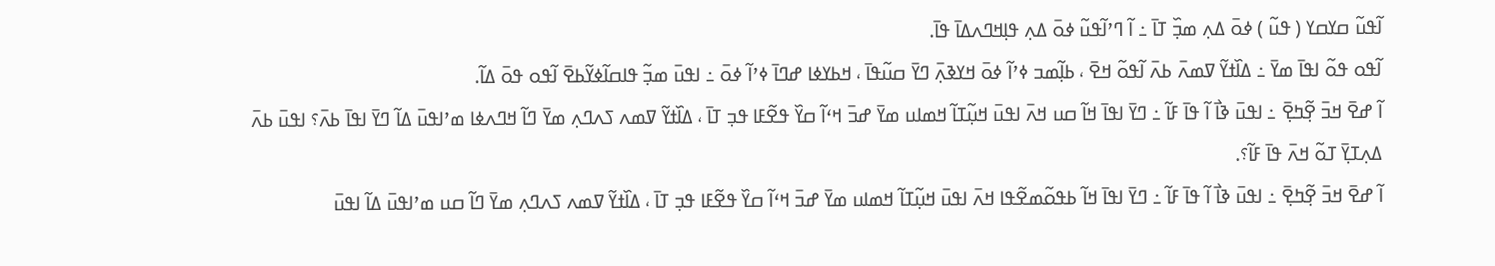ߊ߬ߟߎ߬ ߛߌߛߌ ( ߟߎ߬ ) ߦߋ߫ ߡߍ߲ ߘߏ߲߰ ߠߊ߫ ߸ ߊ߬ ߣߴߊ߬ߟߎ߬ ߦߋ߫ ߡߍ߲ ߟߊ߲ߞߣߍߡߊ߫ ߟߊ߫.
ߊ߬ߟߋ ߟߋ߬ ߊߟߊ߫ ߘߌ߫ ߸ ߡߊ߰ߙߌ߬ ߜߘߍ߫ ߕߍ߫ ߊ߬ߟߋ߬ ߞߐ߫ ، ߕߊ߲߬ߘߏ ߦߴߊ߬ ߦߋ߫ ߞߌߢߍ߲߫ ߣߌ߫ ߛߎ߬ߟߊ߫ ، ߞߕߌߦߊ ߝߣߊ߫ ߦߴߊ߬ ߦߋ߫ ߸ ߊߟߎ߫ ߘߏ߲߬ ߟߊߛߊ߬ߦߌ߬ߕߐ߫ ߊ߬ߟߋ ߟߋ߫ ߡߊ߬.
ߊ߬ ߝߐ߫ ߞߏ߫ ߐ߲߬ߤߐ߲߫ ߸ ߊߟߎ߫ ߢߊ߯ ߊ߬ ߟߊ߫ ߓߊ߬ ߸ ߣߌ߫ ߊߟߊ߫ ߞߊ߬ ߛߎ ߞߍ߫ ߊߟߎ߫ ߞߎ߲߬ߠߊ߬ ߞߘߊߎ ߘߌ߫ ߝߏ߫ ߞߵߊ߬ ߛߌ߰ ߟߐ߬ߓߊ ߟߏ߲ ߠߊ߫ ، ߡߊ߰ߙߌ߬ ߜߘߍ ߖߍߣߍ߲ ߘߌ߫ ߣߊ߬ ߞߣߍߦߊ ߘߴߊߟߎ߫ ߡߊ߬ ߣߌ߫ ߊߟߊ߫ ߕߍ߫؟ ߊߟߎ߫ ߕߍ߫ ߡߍ߲ߠߌ߲߫ ߠߋ߬ ߞߍ߫ ߟߊ߫ ߓߊ߬؟.
ߊ߬ ߝߐ߫ ߞߏ߫ ߐ߲߬ߤߐ߲߫ ߸ ߊߟߎ߫ ߢߊ߯ ߊ߬ ߟߊ߫ ߓߊ߬ ߸ ߣߌ߫ ߊߟߊ߫ ߞߊ߬ ߕߟߋ߬ߘߐ߬ߟߊ ߞߍ߫ ߊߟߎ߫ ߞߎ߲߬ߠߊ߬ ߞߘߊߎ ߘߌ߫ ߝߏ߫ ߞߵߊ߬ ߛߌ߰ ߟߐ߬ߓߊ ߟߏ߲ ߠߊ߫ ، ߡߊ߰ߙߌ߬ ߜߘߍ ߖߍߣߍ߲ ߘߌ߫ ߣߊ߬ ߛߎ ߘߴߊߟߎ߫ ߡߊ߬ ߊߟߎ߫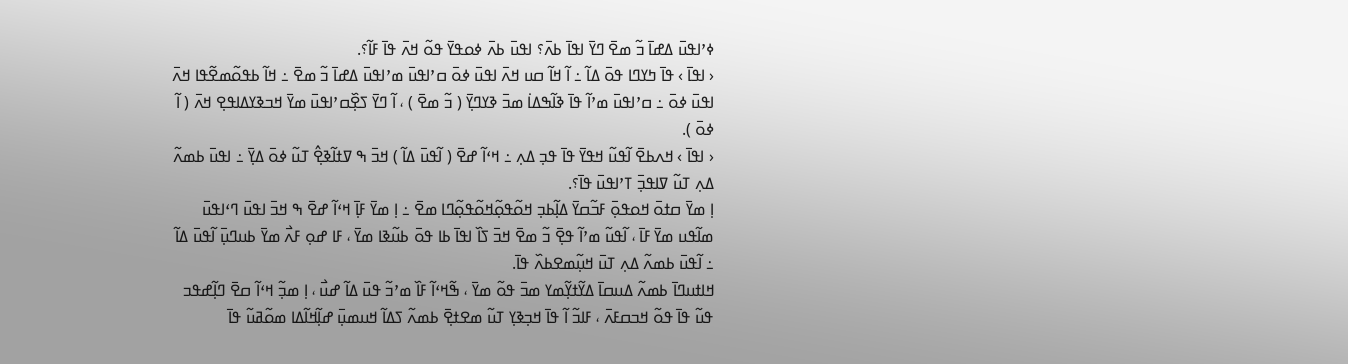ߦߴߊߟߎ߫ ߡߝߊ߫ ߏ߬ ߘߐ߫ ߣߌ߫ ߊߟߊ߫ ߕߍ߫؟ ߊߟߎ߫ ߕߍ߫ ߦߋߟߌ߫ ߟߋ߬ ߞߍ߫ ߟߊ߫ ߓߊ߬؟.
‹ ߊߟߊ߫ › ߟߊ߫ ߤߌߣߊ ߟߋ߫ ߡߊ߬ ߸ ߊ߬ ߞߊ߬ ߛߎ ߞߍ߫ ߊߟߎ߫ ߦߋ߫ ߛߴߊߟߎ߫ ߘߴߊߟߎ߫ ߡߝߊ߫ ߏ߬ ߘߐ߫ ߸ ߞߊ߬ ߕߟߋ߬ߘߐ߬ߟߊ ߞߍ߫ ߊߟߎ߫ ߦߋ߫ ߸ ߛߴߊߟߎ߫ ߘߴߊ߬ ߟߊ߫ ߢߊ߬ߒߡߊ߭ ߘߏ߫ ߢߌߣߌ߲߫ ( ߏ߬ ߘߐ߫ ) ، ߊ߬ ߣߌ߫ ߖߐ߲߰ߛߴߊߟߎ߫ ߘߌ߫ ߞߏߢߌߡߊߟߐ߲ ߞߍ߫ ( ߊ߬ ߦߋ߫ ).
‹ ߊߟߊ߫ › ߞߍߕߐ߫ ߊ߬ߟߎ߬ ߞߟߌ߫ ߟߊ߫ ߟߏ߲ ߡߍ߲ ߸ ߞߵߊ߬ ߝߐ߫ ( ߊ߬ߟߎ߫ ߡߊ߬ ) ߞߏ߫ ߒ ߜߙߊ߬ߢߐ߲߮ ߠߎ߬ ߦߋ߫ ߡߌ߲߫ ߸ ߊߟߎ߫ ߕߘߍ߬ ߡߍ߲ ߠߎ߬ ߜߊߟߏ߲߫ ߠߴߊߟߎ߫ ߟߊ߫؟.
ߊ߲ ߘߌ߫ ߛߙߋ߫ ߞߋߟߋ߲߫ ߓߏ߬ߛߌ߫ ߡߊ߲߬ߕߏ߲ ߞߋ߬ߟߋ߲߬ߞߋ߬ߟߋ߲߬ߣߊ ߘߐ߫ ߸ ߊ߲ ߘߌ߫ ߓߊ߲߫ ߞߵߊ߬ ߝߐ߫ ߒ ߞߏ߫ ߊߟߎ߫ ߣߵߊߟߎ߫ ߘߊ߬ߟߎ ߘߌ߫ ߓߊ߫ ، ߊ߬ߟߎ߬ ߘߴߊ߬ ߟߐ߲߫ ߏ߬ ߘߐ߫ ߞߏ߫ ߖߊ߰ ߊߟߊ߫ ߕߊ ߟߋ߫ ߕߎ߬ߢߊ ߘߌ߫ ، ߓߊ ߝߋ߲ ߓߍ߯ ߘߌ߫ ߕߎߣߎ߲߫ ߊ߬ߟߎ߫ ߡߊ߬ ߸ ߊ߬ߟߎ߫ ߕߘߍ߬ ߡߍ߲ ߠߎ߫ ߞߎ߲߬ߘߐߕߍ߰ ߟߊ߫.
ߞߊߙߎߣߊ߫ ߕߘߍ߬ ߡߎߛߊ߫ ߡߌ߬ߙߌ߲߬ߘߌ ߘߏ߫ ߟߋ߬ ߘߌ߫ ، ߒ߬ߞߵߊ߬ ߓߊ߰ ߘߴߏ߬ ߟߎ߫ ߡߊ߬ ߝߎ߯ ، ߊ߲ ߘߏ߲߬ ߞߵߊ߬ ߛߐ߫ ߣߊ߲߬ߝߟߏ ߟߎ߬ ߟߊ߫ ߟߋ߬ ߞߏߛߓߍ߫ ، ߓߊߏ߬ ߊ߬ ߟߊ߫ ߞߏ߲ߢߌ߲ ߠߎ߬ ߘߐߙߐ߲߫ ߕߘߍ߬ ߖߡߊ߬ ߞߎߘߎ߲߫ ߝߊ߲߬ߞߊ߬ߡߊ ߘߋ߬ߥߎ߬ ߟߊ߫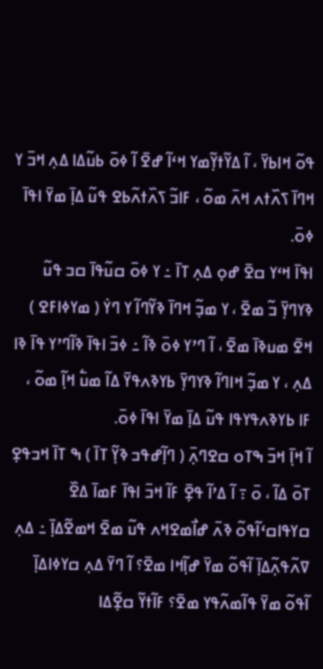ߟߋ߬ ߞߊߕߌ߫ ، ߊ߬ ߡߌ߬ߙߌ߲߬ߘߌ ߞߵߊ߬ ߝߐ߫ ߊ߬ ߦߋ߫ ߕߎ߬ߡߊ ߡߍ߲ ߞߏ߫ ߌ ߞߣߊ߫ ߖߍ߰ߙߍ ߞߍ߫ ߘߋ߬ ، ߓߊߏ߬ ߖߍ߰ߙߍ߬ߕߐ ߟߎ߬ ߡߊ߲߫ ߘߌ߫ ߊߟߊ߫ ߦߋ߫.
ߊߟߊ߫ ߞߵߌ ߛߐ߫ ߝߋ߲ ߡߍ߲ ߠߊ߫ ߸ ߌ ߦߋ߫ ߛߎ߬ߟߊ߫ ߛߏ ߟߎ߬ ߢߌߣߌ߲߫ ߏ߬ ߘߐ߫ ، ߌ ߘߏ߲߬ ߞߣߊ߫ ߢߌ߬ߣߊ߬ ߌ ߣߌ߭ ( ߘߌߦߊߓߐ ) ߞߐ߫ ߘߎߢߊ߫ ߘߐ߫ ، ߊ߬ ߣߴߌ ߦߋ߫ ߢߊ߬ ߸ ߦߏ߫ ߊߟߊ߫ ߢߊ߬ߣߴߌ ߟߊ߫ ߢߊ ߡߍ߲ ، ߌ ߘߏ߲߬ ߞߊߣߊ߬ ߢߌߣߌ߲߫ ߕߌߢߍߟߌ߫ ߡߊ߬ ߘߎ߱ ߞߊ߲߬ ߘߋ߬ ، ߓߊ ߕߌߢߍߟߌߟߊ ߟߎ߬ ߡߊ߲߫ ߘߌ߫ ߊߟߊ߫ ߦߋ߫.
ߊ߬ ߞߊ߲߫ ߞߏ߫ ߒߠߋ ߛߐߣߍ߲߫ ( ߣߊ߲߬ߝߟߏ ߢߌ߲߬ ߠߊ߫ ) ߒ ߠߊ߫ ߞߏߟߐ߲ ߠߋ߫ ߡߊ߬ ، ߋ߫ ߹ ߊ߬ ߡߴߊ߬ ߟߐ߲߫ ߓߊ߬ ߞߏ߫ ߊߟߊ߫ ߓߘߊ߫ ߡߐ߰ ߛߌߟߊߛߵߊ߬ߟߋ߬ ߢߍ߫ ߝߊ߯ߘߐߞߍ ߟߎ߬ ߘߐ߫ ߞߘߐ߬ߡߊ߲߫ ߸ ߡߍ߲ ߜߍ߬ߟߍ߲߬ߡߊ߲߫ ߊ߬ߟߋ߬ ߘߌ߫ ߝߊ߲߬ߞߊ ߘߐ߫؟ ߊ߬ ߣߌ߫ ߡߍ߲ ߛߌߦߊߡߊ߲߫ ߊ߬ߟߋ߬ ߘߌ߫ ߟߊ߬ߘߍ߬ߟߌ ߘߐ߫؟ ߓߊ߬ߙߌ߬ ߛߐ߲߬ߡߊ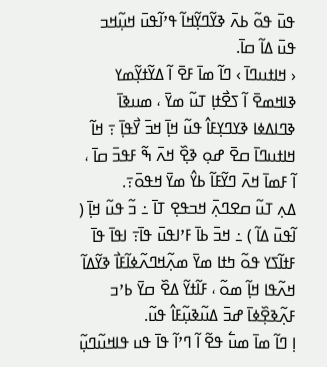ߟߎ߫ ߟߋ߬ ߕߍ߫ ߢߌ߬ߣߌ߲߬ߞߊ߬ ߟߴߊ߬ߟߎ߫ ߞߎ߲߬ߞߏ ߟߎ߫ ߡߊ߬ ߛߊ߫.
‹ ߞߊߙߎߣߊ߫ › ߣߊ߬ ߘߊ߫ ߓߐ߫ ߊ߬ ߡߌ߬ߙߌ߲߬ߘߌ ߢߊߞߘߐ߫ ߊ߬ ߖߐ߯ߙߊ߲ ߠߎ߬ ߘߌ߫ ، ߘߎߢߊ߫ ߢߣߊߡߦߊ ߢߌߣߌ߲ߓߊ߮ ߟߎ߬ ߞߊ߲߫ ߞߏ߫ ߌ߯ߟߊ߲߫ ߹ ߞߊ߬ ߞߊߙߎߣߊ߫ ߛߐ߫ ߝߋ߲ ߢߐ߲߰ ߞߍ߫ ߒ߬ ߓߟߏ߫ ߛߊ߫ ، ߊ߬ ߓߘߊ߫ ߞߍ߫ ߣߌ߬ߓߊ߬ ߕߌ߮ ߘߌ߫ ߞߟߋ߫߹.
ߡߍ߲ ߠߎ߬ ߛߐߣߍ߲߫ ߞߏߟߐ߲ ߠߊ߫ ߸ ߏ߬ ߟߎ߬ ߞߊ߲߫ ( ߊ߬ߟߎ߫ ߡߊ߬ ) ߸ ߞߏ߫ ߕߊ߫ ߓߴߊߟߎ߫ ߟߊ߫߹ ߊߟߊ߫ ߟߊ߫ ߓߙߊ߬ߖߌ ߟߋ߬ ߤߙߊ ߘߌ߫ ߘߍ߲߬ߞߣߍ߬ߦߊ߬ߓߊ߯ ߢߌ߬ߡߊ߬ ߞߍ߬ߟߊ ߞߊ߲߬ ߘߋ߬ ، ߓߊ߬ߙߌ߬ ߡߐ߰ ߛߌ߫ ߕߴߏ ߓߍ߲߬ߢߐ߲߰ߦߊ߫ ߝߏ߫ ߡߎ߬ߢߎ߲߬ߓߊ߮ ߟߎ߬.
ߊ߲ ߣߊ߬ ߘߊ߫ ߘߎ߱ ߟߐ߬ ߊ߬ ߣߴߊ߬ ߟߊ߫ ߟߎ ߟߊߞߎ߬ߣߎ߲߬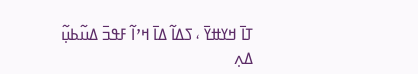ߠߊ߫ ߞߌߚߌ߫ ، ߖߡߊ߬ ߡߊ߫ ߞߴߊ߬ ߓߟߏ߫ ߡߎ߬ߕߎ߲߬ ߡߍ߲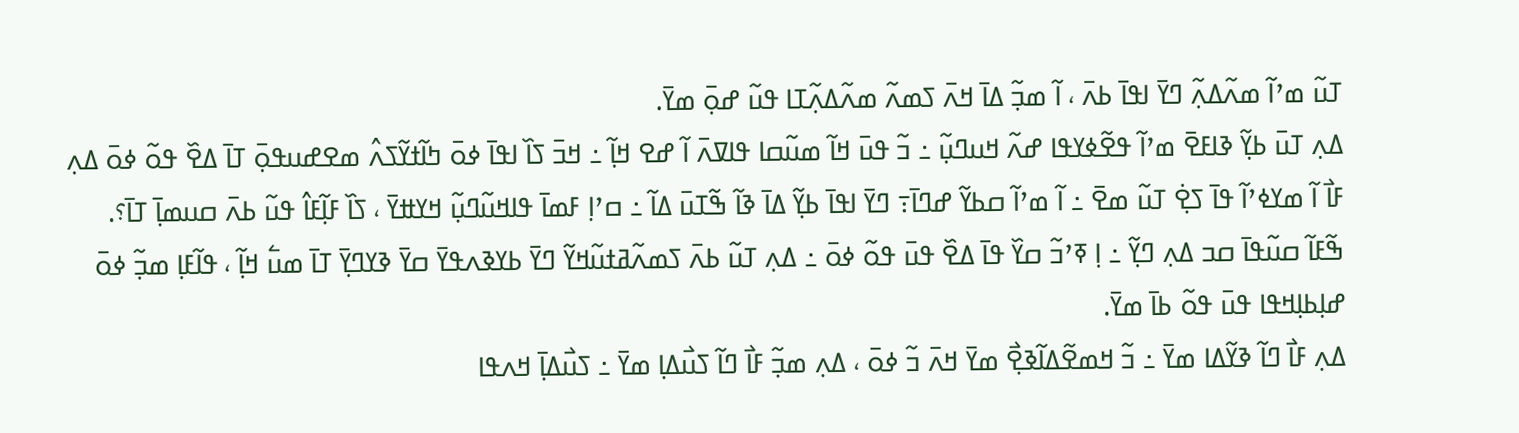ߠߎ߬ ߘߴߊ߬ ߘߍ߬ߡߍ߲߬ ߣߌ߫ ߊߟߊ߫ ߕߍ߫ ، ߊ߬ ߘߏ߲߬ ߡߊ߫ ߞߍ߫ ߖߘߍ߬ ߘߍ߬ߡߍ߲߬ߠߊ ߟߎ߬ ߝߋ߲߫ ߘߌ߫.
ߡߍ߲ ߠߎ߫ ߕߌ߲߬ ߢߊߓߐ߫ ߘߴߊ߬ ߟߐ߬ߦߌߟߊ ߝߍ߬ ߞߎߣߎ߲߬ ߸ ߏ߬ ߟߎ߫ ߞߊ߬ ߘߎ߬ߛߊ ߟߊߜߍ߫ ߊ߬ ߝߐ ߞߊ߲߬ ߸ ߞߏ߫ ߖߊ߰ ߊߟߊ߫ ߦߋ߫ ߤߊ߬ߙߌ߬ߖߍ߮ ߘߐߝߎߟߋ߲߫ ߠߊ߫ ߡߐ߰ ߟߋ߬ ߦߋ߫ ߡߍ߲ ߓߊ߯ ߊ߬ ߘߌߦߴߊ߬ ߟߊ߫ ߖߐ߲߭ ߠߎ߬ ߘߐ߫ ߸ ߊ߬ ߘߴߊ߬ ߛߕߌ߬ ߝߣߊ߫߹ ߣߌ߫ ߊߟߊ߫ ߕߌ߲߬ ߡߊ߫ ߢߊ߬ ߒ߬ߠߎ߫ ߡߊ߬ ߸ ߛߴߊ߲ ߓߘߊ߫ ߟߊߞߎ߬ߣߎ߲߬ ߞߌߚߌ߫ ، ߖߊ߰ ߓߊ߲߬ߓߊ߮ ߟߎ߬ ߕߍ߫ ߛߎߘߊ߲߫ ߠߊ߫؟.
ߒ߬ߓߊ߬ ߛߎ߬ߟߊ߫ ߛߏ ߡߍ߲ ߣߌ߲߬ ߸ ߊ߲ ߧߴߏ߬ ߛߌ߰ ߟߊ߫ ߡߐ߰ ߟߎ߫ ߟߋ߬ ߦߋ߫ ߸ ߡߍ߲ ߠߎ߬ ߕߍ߫ ߖߘߍ߬ߥߙߎ߬ߞߌ߬ ߣߌ߫ ߕߌߢߍߟߌ߫ ߛߌ߫ ߢߌߣߌ߲߫ ߠߊ߫ ߘߎ߱ ߞߊ߲߬ ، ߟߊ߬ߓߊ߲ ߘߏ߲߬ ߦߋ߫ ߝߊ߲ߕߊ߲ߞߟߊ ߟߎ߫ ߟߋ߬ ߕߊ߫ ߘߌ߫.
ߡߍ߲ ߓߊ߯ ߣߊ߬ ߢߌ߬ߡߊ ߘߌ߫ ߸ ߏ߬ ߞߘߐ߬ߡߊ߬ߢߐ߲߯ ߘߌ߫ ߞߍ߫ ߏ߬ ߦߋ߫ ، ߡߍ߲ ߘߏ߲߬ ߓߊ߯ ߣߊ߬ ߖߎ߯ߡߊ߲ ߘߌ߫ ߸ ߖߎ߯ߡߊ߲߫ ߞߍߟߊ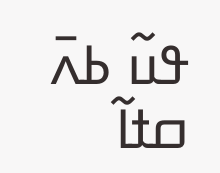ߟߎ߬ ߕߍ߫ ߛߙߊ߬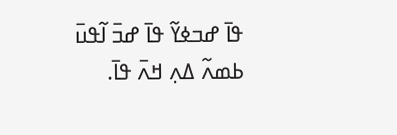ߟߊ߫ ߝߏߦߌ߬ ߟߊ߫ ߝߏ߫ ߊ߬ߟߎ߫ ߕߘߍ߬ ߡߍ߲ ߞߍ߫ ߟߊ߫.